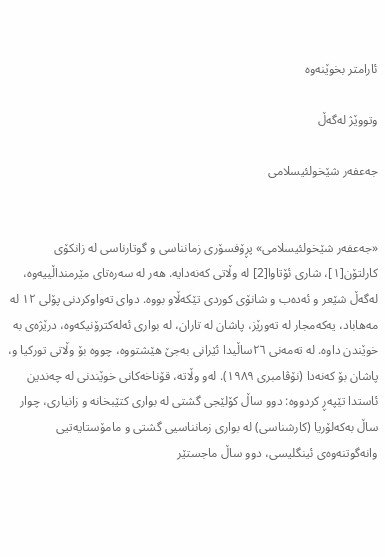ئارامتر بخوێنەوە

وتووێژ لەگەڵ

جەعفەر شێخولئیسلامی


«جەعفەر شێخولئیسلامی» پڕۆفسۆری زمانناسی و گوتارناسی لە زانکۆی کارلتۆن[١]، شاری ئۆتاوا[2] لە وڵاتی کەنەدایە. هەر لە سەرەتای مێرمنداڵییەوە، لەگەڵ شێعر و ئەدەب و شانۆی کوردی تێکەڵاو بووە. دوای تەواوکردنی پۆلی ١٢ لە مەهاباد، یەکەمجار لە تەورێز، پاشان لە تاران، لە بواری ئەلەکترۆنیکەوە، درێژەی بە خوێندن داوە. لە تەمەنی ٢٦ساڵیدا ئێرانی بەجێ هێشتووە، چووە بۆ وڵاتی تورکیا و، پاشان بۆ کەنەدا (نۆڤامبری ١٩٨٩). لەو وڵاتە، قۆناخەکانی خوێندنی لە چەندین ئاستدا تێپەڕ کردووە: دوو ساڵ کۆلێجی گشتی لە بواری کتێبخانە و زانیاری، چوار ساڵ بەکەلۆریا (کارشناسی) لە بواری زمانناسیی گشتی و مامۆستایەتیی وانەگوتنەوەی ئینگلیسی، دوو ساڵ ماجستێر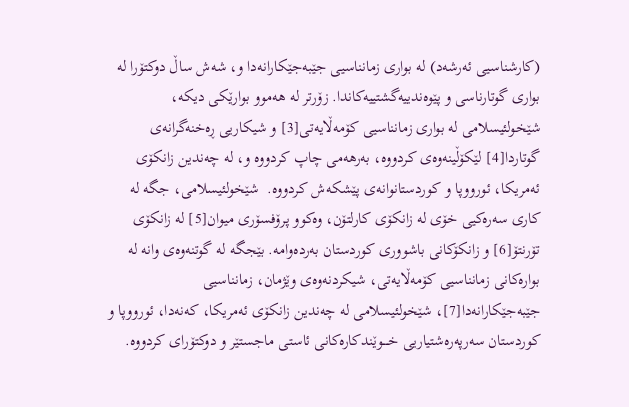(کارشناسیی ئەرشەد) لە بواری زمانناسیی جێبەجێکارانەدا و، شەش ساڵ دوکتۆرا لە بواری گوتارناسی و پێوەندییەگشتییەکاندا. زۆرتر لە هەموو بوارێکی دیکە، شێخولئیسلامی لە بواری زمانناسیی کۆمەڵایەتی[3] و شیکاریی ڕەخنەگرانەی گوتاردا[4] لێکۆڵینەوەی کردووە، بەرهەمی چاپ کردووە و، لە چەندین زانکۆی ئەمریکا، ئورووپا و کوردستانوانەی پێشکەش کردووە.  شێخولئیسلامی، جگە لە کاری سەرەکیی خۆی لە زانکۆی کارلتۆن، وەکوو پرۆفسۆری میوان[5] لە زانکۆی تۆرنتۆ[6] و زانکۆکانی باشووری کوردستان بەردەوامە. بێجگە لە گوتنەوەی وانە لە بوارەکانی زمانناسیی کۆمەڵایەتی، شیکردنەوەی وێژمان، زمانناسیی جێبەجێکارانەدا[7]، شێخولئیسلامی لە چەندین زانکۆی ئەمریکا، کەنەدا، ئورووپا و کوردستان سەرپەرەشتیاریی خــــوێندکارەکانی ئاستی ماجستێر و دوکتۆرای کردووە.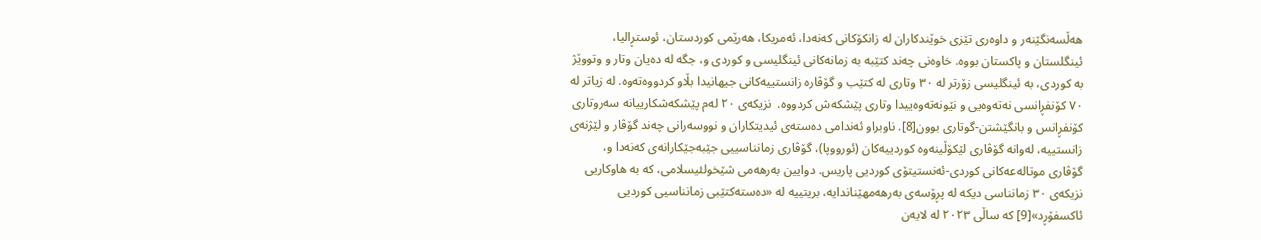هەڵسەنگێنەر و داوەری تێزی خوێندکاران لە زانکۆکانی کەنەدا، ئەمریکا، هەرێمی کوردستان، ئوستڕالیا، ئینگلستان و پاکستان بووە. خاوەنی چەند کتێبە بە زمانەکانی ئینگلیسی و کوردی و، جگە لە دەیان وتار و وتووێژ بە کوردی، بە ئینگلیسی زۆرتر لە ٣٠ وتاری لە کتێب و گۆڤارە زانستییەکانی جیهانیدا بڵاو کردووەتەوە. لە زیاتر لە ٧٠ کۆنفڕانسی نەتەوەیی و نێونەتەوەییدا وتاری پێشکەش کردووە.  نزیکەی ٢٠ لەم پێشکەشکارییانە سەروتاری کۆنفڕانس و بانگێشتن-گوتاری بوون[8]. ناوبراو ئەندامی دەستەی ئیدیتکاران و نووسەرانی چەند گۆڤار و لێژنەی زانستییە، لەوانە گۆڤاری لێکۆڵینەوە کوردییەکان (ئورووپا)، گۆڤاری زمانناسییی جێبەجێکارانەی کەنەدا و، گۆڤاری موتالەعەکانی کوردی-ئەنستیتۆی کوردیی پاریس. دوایین بەرهەمی شێخولئیسلامی، کە بە هاوکاریی نزیکەی ٣٠ زمانناسی دیکە لە پڕۆسەی بەرهەمهێناندایە، بریتییە لە «دەستەکتێبی زمانناسیی کوردیی ئاکسفۆڕد»[9] کە ساڵی ٢٠٢٣ لە لایەن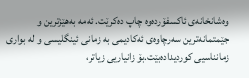وەشانخانەی ئاکسفۆردەوە چاپ دەکرێت. ئەمە بەهێزترین و جێمتمانەترین سەرچاوەی ئەکادیمی بە زمانی ئینگلیسی و لە بواری زمانناسیی کوردیدادەبێت.بۆ زانیاریی زیاتر،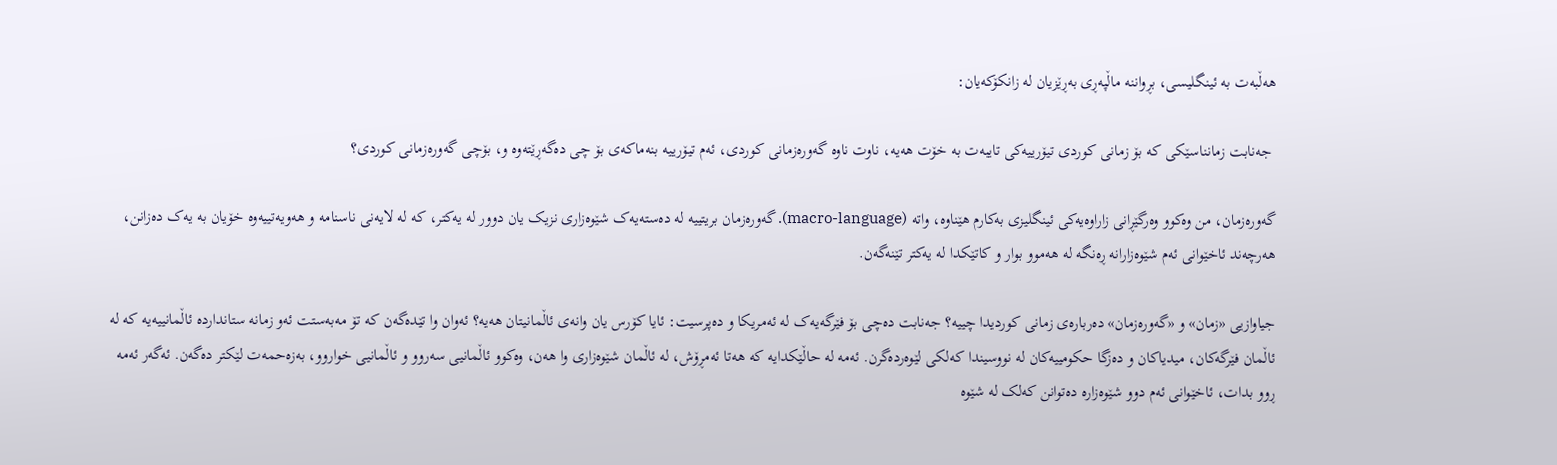هەڵبەت بە ئینگلیسی، بڕواننە ماڵپەڕی بەڕێزیان لە زانکۆکەیان:

 جەنابت زمانناسێکی کە بۆ زمانی کوردی تیۆرییەکی تایبەت بە خۆت هەیە، ناوت ناوە گەورەزمانی کوردی، ئەم تیۆرییە بنەماکەی بۆ چی دەگەڕێتەوە و، بۆچی گەورەزمانی کوردی؟

گەورەزمان، من وەکوو وەرگێڕانی زاراوەیەکی ئینگلیزی بەکارم هێناوە، واتە (macro-language). گەورەزمان بریتییە لە دەستەیەک شێوەزاری نزیک یان دوور لە یەکتر، کە لە لایەنی ناسنامە و هەویەتییەوە خۆیان بە یەک دەزانن، هەرچەند ئاخێوانی ئەم شێوەزارانە ڕەنگە لە هەموو بوار و کاتێکدا لە یەکتر تێنەگەن.

جیاوازیی «زمان» و «گەورەزمان» دەربارەی زمانی کوردیدا چییە؟ جەنابت دەچی بۆ فێرگەیەک لە ئەمریکا و دەپرسیت: ئایا کۆرس یان وانەی ئاڵمانیتان هەیە؟ ئەوان وا تێدەگەن کە تۆ مەبەستت ئەو زمانە ستانداردە ئاڵمانییەیە کە لە ئاڵمان فێرگەکان، میدیاکان و دەزگا حکومییەکان لە نووسیندا کەلکی لێوەردەگرن. ئەمە لە حاڵێکدایە کە هەتا ئەمڕۆش، لە ئاڵمان شێوەزاری وا هەن، وەکوو ئاڵمانیی سەروو و ئاڵمانیی خواروو، بەزەحمەت لێکتر دەگەن. ئەگەر ئەمە ڕوو بدات، ئاخێوانی ئەم دوو شێوەزارە دەتوانن کەلک لە شێوە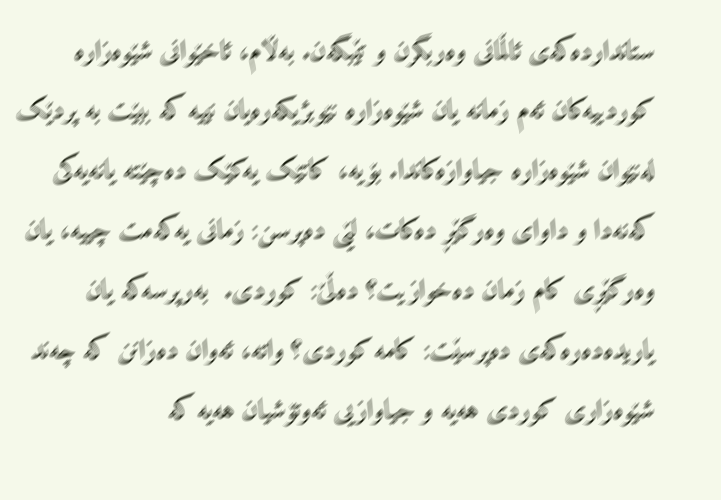ستانداردەکەی ئاڵمانی وەربگرن و تێبگەن. بەڵام، ئاخێوانی شێوەزارە کوردییەکان ئەم زمانە یان شێوەزارە نێوبژیکەرەیان نییە کە ببێت بە پردێک لەنێوان شێوەزارە جیاوازەکاندا. بۆیە، کاتێک یەکێک دەچێتە یانەیەکی کەنەدا و داوای وەرگێڕ دەکات، لێی دەپرسن: زمانی یەکەمت چییە، یان وەرگێڕی کام زمان دەخوازیت؟ دەڵێ: کوردی.  بەرپرسەکە یان یاریدەدەرەکەی دەپرسێت: کامە کوردی؟ واتە، ئەوان دەزانن کە چەند شێوەزاری کوردی هەیە و جیاوازیی ئەوتۆشیان هەیە کە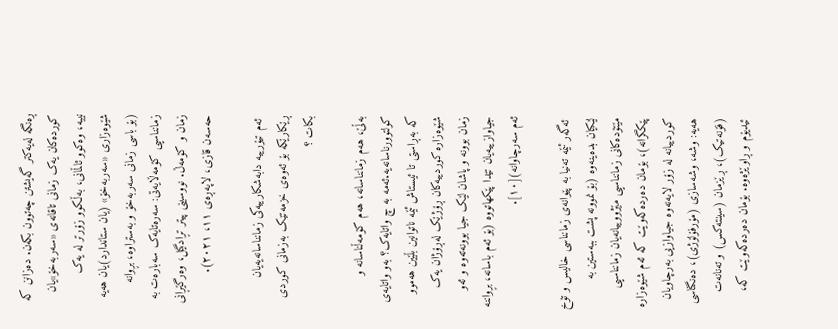ڕەنگە لەیەکتر گەیشتن چەتوون بکەن. دەزانن کە کوردەکان یەک زمانی تاقانەی «سەربەخۆ»یان نییە، وەکوو ئاڵمانی، بەڵکوو زۆرتر لە یەک شێوەزاری «سەربەخۆ» (یان ستاندارد)یان هەیە (بۆ باسی زمانی سەربەخۆ و بەستراوە، بڕوانە زمانناسیی کۆمەڵایەتی: سەرەتایەک سەبارەت بە زمان و کۆمەڵ. نووسینی پیتر تڕادگیل، وەرگێڕانی حەسەن قازی، لاپەڕەی ١١، ٢٠٢١).

 ئەم تیۆرییە دابەشکارییەکی زمانناسانەیەیان ڕێکارێکە بۆ ئەوەی خزمەتێک بەزمانی کوردی بکات ؟

بەڵێ، هەم زمانناسانە، هەم کۆمەڵناسانە و کولتوورناسانەیە.ئەمە بە چ واتایەک؟ بەو واتایەی کە بەڕاستی تا ئیستاش ئێمە ناتوانین بڵێین هەموو شێوەزارە کوردییەکان ڕۆژێک لەڕۆژان یەک زمان بوونە و پاشان لێک جیا بوونەتەوە و ئەو جیاوازییەیان تێدا پێکهاتووە (بۆ ئەم باسانە، بڕواننە ئەم سەرچاوانە)[١٠].

 ئەگەر ئێمە تەنیا بە پێوانەی زمانناسی خالیس و تۆخ لێکیان بدەینەوە (بۆ نموونە پشت ببەستین بە مێتۆدەکانی زمانناسیی مێژووییانەیان زمانناسیی پێکگرانە)، بۆمان دەردەکەوێت کە ئەم شێوەزارە کوردییانە لە زۆر لایەنەوە جیاوازیی بەرچاویان هەیە: وشە، وشەسازی (مۆرفۆلۆژی)، دەنگناسی (فۆنەتیک)، ڕێزمان (سینتەکس) و تەنانەت ئیدیۆم و ڕاوێژەوە. بۆمان دەردەکەوێت کە،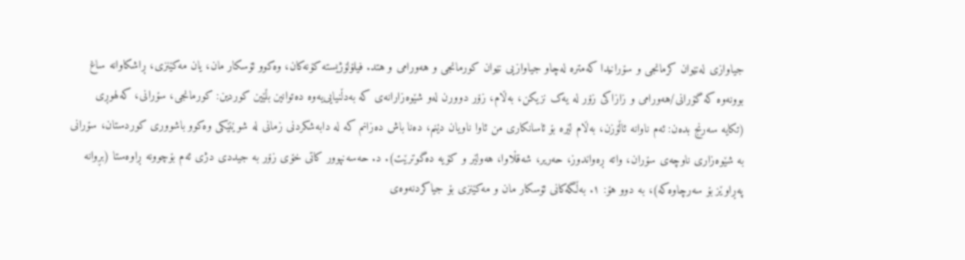جیاوازی لەنێوان کرمانجی و سۆرانیدا کەمترە لەچاو جیاوازیی نێوان کورمانجی و هەورامی و هتد. فیلۆلۆژیستە کۆنەکان، وەکوو ئۆسکار مان، یان مەکێنزی، ڕاشکاوانە ساغ بوونەوە کە گۆرانی/هەورامی و زازاکی زۆر لە یەک نزیکن، بەڵام، زۆر دوورن لەو شێوەزارانەی کە بەدڵنیایی‌یەوە دەتوانین بڵێین کوردین: کورمانجی، سۆرانی، کەلهوڕی (تکایە سەرنج بدەن: ئەم ناوانە ئاڵۆزن، بەڵام لێرە بۆ ئاسانکاری من ئاوا ناویان دێنم، دەنا باش دەزانم کە لە دابەشکردنی زمانی لە شوێنێکی وەکوو باشووری کوردستان، سۆرانی بە شێوەزاری ناوچەی سۆران، واتە ڕەواندوز، حەریر، شەقڵاوا، هەولێر و کۆیە دەگوترێت). د. حەسەنپوور کاتی خۆی زۆر بە جیددی دژی ئەم بۆچوونە ڕاوەستا (بڕوانە پەڕاوێز بۆ سەرچاوەکە)، بە دوو هۆ: ١. بەڵگەکانی ئۆسکار مان و مەکێنزی بۆ جیاکردنەوەی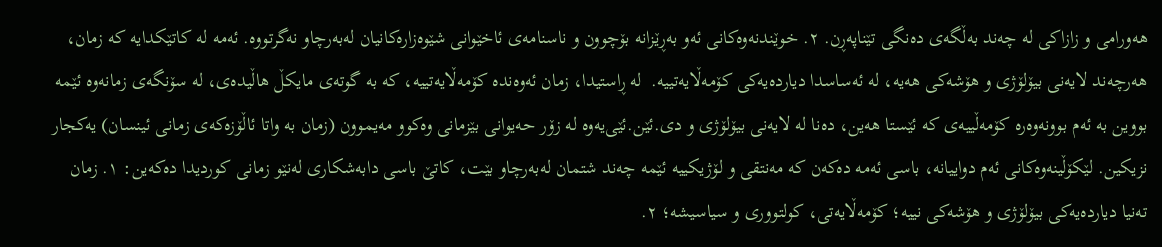هەورامی و زازاکی لە چەند بەڵگەی دەنگی تێناپەڕن. ٢. خوێندنەوەکانی ئەو بەڕێزانە بۆچوون و ناسنامەی ئاخێوانی شێوەزارەکانیان لەبەرچاو نەگرتووە. ئەمە لە کاتێکدایە کە زمان، هەرچەند لایەنی بیۆلۆژی و هۆشەکی هەیە، لە ئەساسدا دیاردەیەکی کۆمەڵایەتییە.  لە ڕاستیدا، زمان ئەوەندە کۆمەڵایەتییە، کە بە گوتەی مایکڵ هاڵیدەی، لە سۆنگەی زمانەوە ئێمە بووین بە ئەم بوونەوەرە کۆمەڵییەی کە ئێستا هەین، دەنا لە لایەنی بیۆلۆژی و دی.ئێن.ئێی‌یەوە لە زۆر حەیوانی بێزمانی وەکوو مەیموون (زمان بە واتا ئاڵۆزەکەی زمانی ئینسان) یەکجار نزیکین. لێکۆڵینەوەکانی ئەم دواییانە، باسی ئەمە دەکەن کە مەنتقی و لۆژیکییە ئێمە چەند شتمان لەبەرچاو بێت، کاتێ باسی دابەشکاری لەنێو زمانی کوردیدا دەکەین: ١. زمان تەنیا دیاردەیەکی بیۆلۆژی و هۆشەکی نییە؛ کۆمەڵایەتی، کولتووری و سیاسیشە؛ ٢.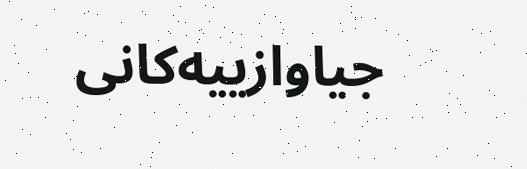جیاوازییەکانی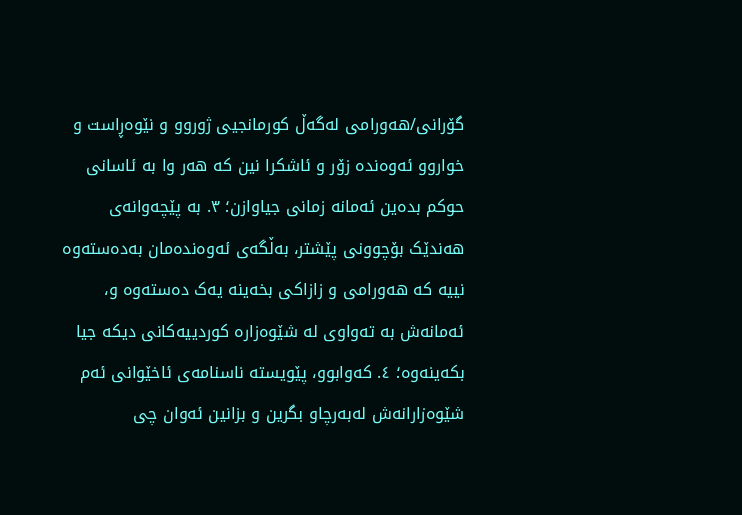گۆرانی/هەورامی لەگەڵ کورمانجیی ژوروو و نێوەڕاست و خواروو ئەوەندە زۆر و ئاشکرا نین کە هەر وا بە ئاسانی حوکم بدەین ئەمانە زمانی جیاوازن؛ ٣. بە پێچەوانەی هەندێک بۆچوونی پێشتر، بەڵگەی ئەوەندەمان بەدەستەوە نییە کە هەورامی و زازاکی بخەینە یەک دەستەوە و، ئەمانەش بە تەواوی لە شێوەزارە کوردییەکانی دیکە جیا بکەینەوە؛ ٤. کەوابوو، پێویستە ناسنامەی ئاخێوانی ئەم شێوەزارانەش لەبەرچاو بگرین و بزانین ئەوان چی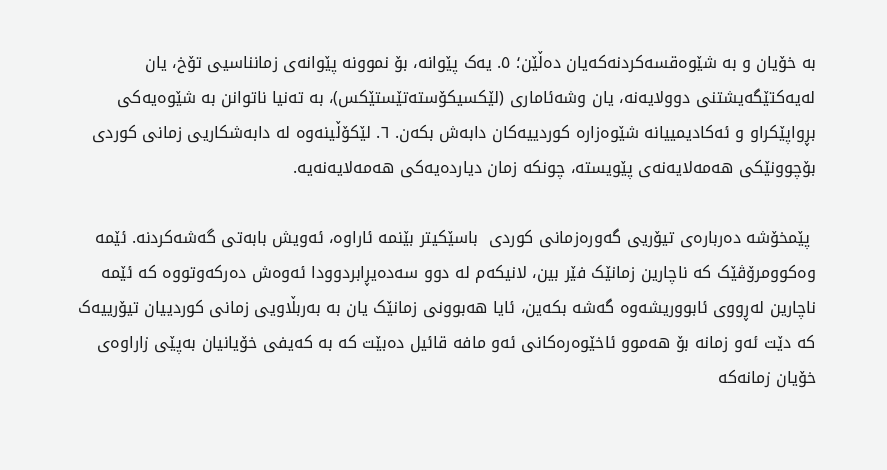بە خۆیان و بە شێوەقسەکردنەکەیان دەڵێن؛ ٥. یەک پێوانە، بۆ نموونە پێوانەی زمانناسیی تۆخ، یان لەیەکتێگەیشتنی دوولایەنە، یان وشەئاماری (لێکسیکۆستەتێستێکس)، بە تەنیا ناتوانن بە شێوەیەکی بڕواپێکراو و ئەکادیمییانە شێوەزارە کوردییەکان دابەش بکەن. ٦. لێکۆڵینەوە لە دابەشکاریی زمانی کوردی بۆچوونێکی هەمەلایەنەی پێویستە، چونکە زمان دیاردەیەکی هەمەلایەنەیە.

 پێمخۆشە دەربارەی تیۆریی گەورەزمانی کوردی  باسێکیتر بێنمە ئاراوە، ئەویش بابەتی گەشەکردنە. ئێمە وەکوومرۆڤێک کە ناچارین زمانێک فێر بین، لانیکەم لە دوو سەدەیڕابردوودا ئەوەش دەرکەوتووە کە ئێمە ناچارین لەڕووی ئابووریشەوە گەشە بکەین، ئایا هەبوونی زمانێک یان بە بەربڵاویی زمانی کوردییان تیۆرییەک کە دێت ئەو زمانە بۆ هەموو ئاخێوەرەکانی ئەو مافە قائیل دەبێت کە بە کەیفی خۆیانیان بەپێی زاراوەی خۆیان زمانەکە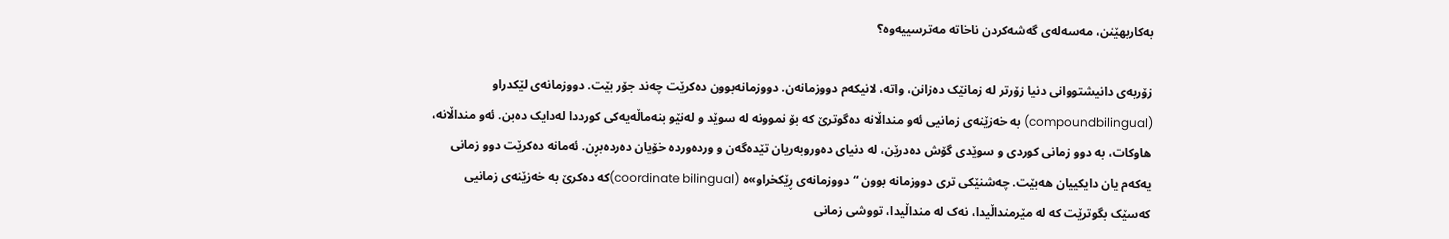بەکاربهێنن، مەسەلەی گەشەکردن ناخاتە مەترسییەوە؟

زۆربەی دانیشتووانی دنیا زۆرتر لە زمانێک دەزانن، واتە، لانیکەم دووزمانەن. دووزمانەبوون دەکرێت چەند جۆر بێت. دووزمانەی لێکدراو (compoundbilingual) بە خەزێنەی زمانیی ئەو منداڵانە دەگوترێ کە بۆ نموونە لە سوێد و لەنێو بنەماڵەیەکی کورددا لەدایک دەبن. ئەو منداڵانە، هاوکات، بە دوو زمانی کوردی و سوێدی گۆش دەدرێن، لە دنیای دەوروبەریان تێدەگەن و وردەوردە خۆیان دەردەبڕن. ئەمانە دەکرێت دوو زمانی یەکەم یان دایکییان هەبێت. چەشنێکی تری دووزمانە بوون “دووزمانەی ڕێکخراو»ە (coordinate bilingual)کە دەکرێ بە خەزێنەی زمانیی کەسێک بگوترێت کە لە مێرمنداڵیدا، نەک لە منداڵیدا، تووشی زمانی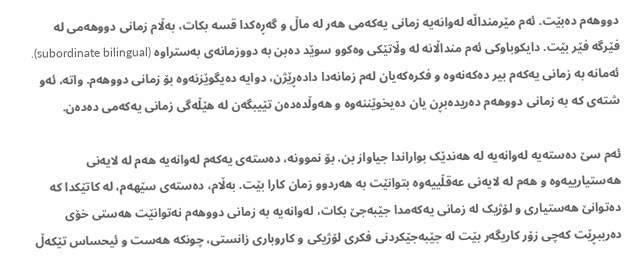دووهەم دەبێت. ئەم مێرمنداڵە لەوانەیە زمانی یەکەمی هەر لە ماڵ و گەڕەکدا قسە بکات، بەڵام زمانی دووهەمی لە فێرگە فێر بێت. دایکوباوکی ئەم منداڵانە لە وڵاتێکی وەکوو سوێد دەبن بە دووزمانەی بەستراوە (subordinate bilingual). ئەمانە بە زمانی یەکەم بیر دەکەنەوە و فکرەکەیان لەم زمانەدا دادەڕێژن، دوایە دەیگوێزنەوە بۆ زمانی دووهەم. واتە، ئەو شتەی کە بە زمانی دووهەم دەریدەبڕن یان دەیخوێننەوە و هەوڵدەدەن تێیبگەن لە هێڵەگی زمانی یەکەمی دەدەن.

ئەم سێ دەستەیە لەوانەیە لە هەندێک بواراندا جیاواز بن. بۆ نموونە، دەستەی یەکەم لەوانەیە هەم لە لایەنی هەستیارییەوە و هەم لە لایەنی عەقڵییەوە بتوانێت بە هەردوو زمان کارا بێت. بەڵام، دەستەی سێهەم، لە کاتێکدا کە دەتوانێ هەستیاری و لۆژیک لە زمانی یەکەمدا جێبەجێ بکات، لەوانەیە بە زمانی دووهەم نەتوانێت هەستی خۆی دەرببڕێت کەچی زۆر کاریگەر بێت لە جێبەجێکردنی فکری لۆژیکی و کاروباری زانستی، چونکە هەست و ئیحساس تێکەڵ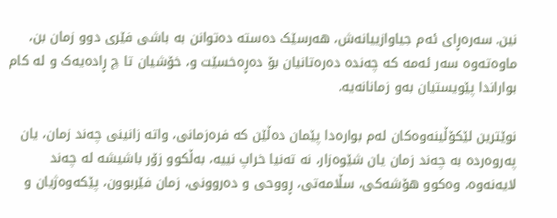نین. سەرەڕای ئەم جیاوازییانەش، هەرسێک دەستە دەتوانن بە باشی فێری دوو زمان بن، ماوەتەوە سەر ئەمە کە چەندە دەرەتانیان بۆ دەڕەخسێت و، خۆشیان تا چ ڕادەیەک و لە کام بواراندا پێویستیان بەو زمانانەیە.

نوێترین لێکۆڵینەوەکان لەم بوارەدا پێمان دەڵێن کە فرەزمانی، واتە زانینی چەند زمان، یان پەروەردە بە چەند زمان یان شێوەزار، نە تەنیا خراپ نییە، بەڵکوو زۆر باشیشە لە چەند لایەنەوە، وەکوو هۆشەکی، سڵامەتی، ڕووحی و دەروونی، زمان فێربوون، پێکەوەژیان و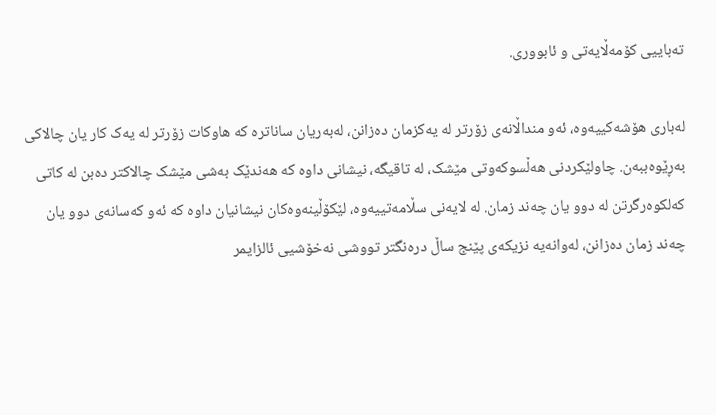تەباییی کۆمەڵایەتی و ئابووری.

لەباری هۆشەکییەوە، ئەو منداڵانەی زۆرتر لە یەکزمان دەزانن، لەبەریان ساناترە کە هاوکات زۆرتر لە یەک کار یان چالاکی بەڕێوەببەن. چاولێکردنی هەڵسوکەوتی مێشک، لە تاقیگە، نیشانی داوە کە هەندێک بەشی مێشک چالاکتر دەبن لە کاتی کەلکوەرگرتن لە دوو یان چەند زمان. لە لایەنی سڵامەتییەوە، لێکۆڵینەوەکان نیشانیان داوە کە ئەو کەسانەی دوو یان چەند زمان دەزانن، لەوانەیە نزیکەی پێنج ساڵ درەنگتر تووشی نەخۆشیی ئالزایمر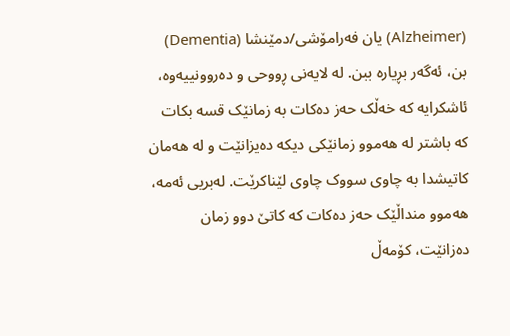(Alzheimer) یان فەرامۆشی/دمێنشا (Dementia) بن، ئەگەر بڕیارە ببن. لە لایەنی ڕووحی و دەروونییەوە، ئاشکرایە کە خەڵک حەز دەکات بە زمانێک قسە بکات کە باشتر لە هەموو زمانێکی دیکە دەیزانێت و لە هەمان کاتیشدا بە چاوی سووک چاوی لێناکرێت. لەبریی ئەمە، هەموو منداڵێک حەز دەکات کە کاتێ دوو زمان دەزانێت، کۆمەڵ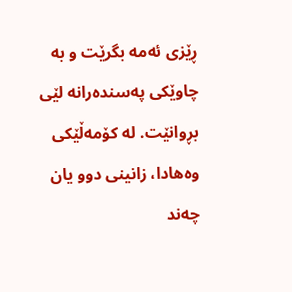ڕێزی ئەمە بگرێت و بە چاوێکی پەسندەرانە لێی بڕوانێت. لە کۆمەڵێکی وەهادا، زانینی دوو یان چەند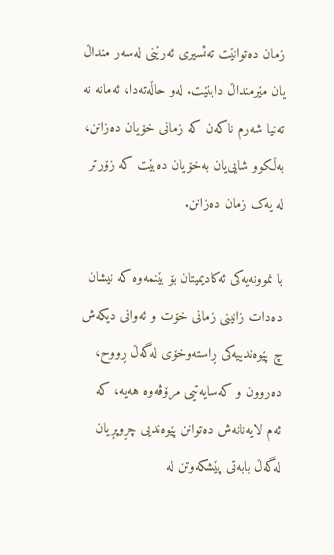زمان دەتوانێت تەئسیری ئەرێنی لەسەر منداڵ یان مێرمنداڵ دابنێت. لەو حاڵەتەدا، ئەمانە نە تەنیا شەرم ناکەن کە زمانی خۆیان دەزانن، بەڵکوو شایی‌یان بەخۆیان دەبێت کە زۆرتر لە یەک زمان دەزانن.

با نموونەیەکی ئەکادیمیتان بۆ بێنمەوە کە نیشان دەدات زانینی زمانی خۆت و ئەوانی دیکەش چ پێوەندییەکی ڕاستەوخۆی لەگەڵ ڕووح، دەروون و کەسایەتیی مرۆڤەوە هەیە، کە ئەم لایەنانەش دەتوانن پێوەندیی چڕوپڕیان لەگەڵ بابەتی پێشکەوتن لە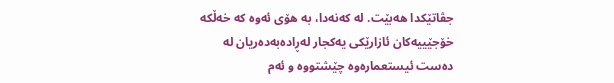جڤاتێکدا هەبێت. لە کەنەدا، بە هۆی ئەوە کە خەڵکە خۆجێییەکان ئازارێکی یەکجار لەڕادەبەدەریان لە دەست ئیستعمارەوە چێشتووە و ئەم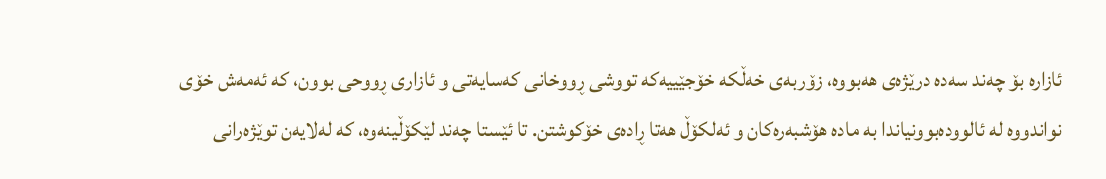ئازارە بۆ چەند سەدە درێژەی هەبووە، زۆربەی خەڵکە خۆجێییەکە تووشی ڕووخانی کەسایەتی و ئازاری ڕووحی بوون، کە ئەمەش خۆی نواندووە لە ئالوودەبوونیاندا بە مادە هۆشبەرەکان و ئەلکۆڵ هەتا ڕادەی خۆکوشتن. تا ئێستا چەند لێکۆڵینەوە، کە لەلایەن توێژەرانی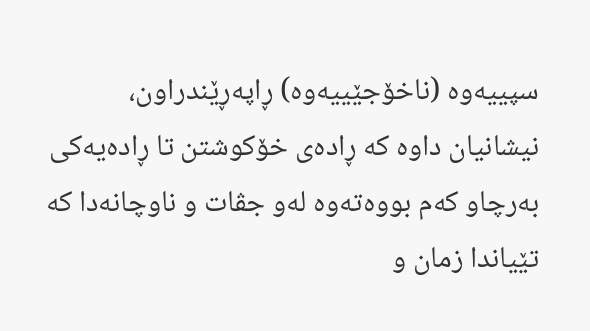سپییەوە (ناخۆجێییەوە) ڕاپەڕێندراون، نیشانیان داوە کە ڕادەی خۆکوشتن تا ڕادەیەکی بەرچاو کەم بووەتەوە لەو جڤات و ناوچانەدا کە تێیاندا زمان و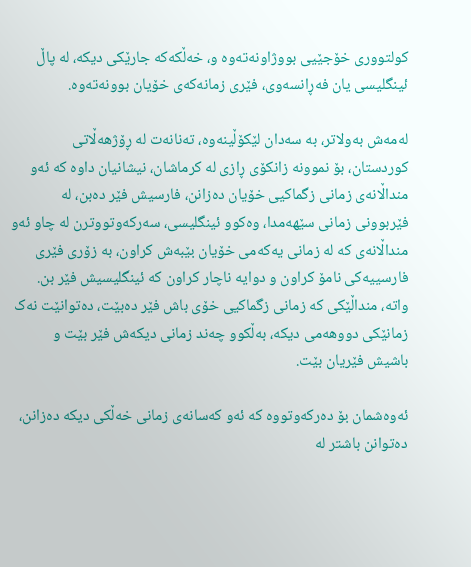کولتووری خۆجێیی بووژاونەتەوە و، خەڵکەکە جارێکی دیکە، لە پاڵ ئینگلیسی یان فەڕانسەوی، فێری زمانەکەی خۆیان بوونەتەوە.

لەمەش بەولاتر، بە سەدان لێکۆڵینەوە، تەنانەت لە ڕۆژهەڵاتی کوردستان، بۆ نموونە زانکۆی ڕازی لە کرماشان، نیشانیان داوە کە ئەو منداڵانەی زمانی زگماکیی خۆیان دەزانن، فارسیش فێر دەبن، لە فێربوونی زمانی سێهەمدا، وەکوو ئینگلیسی، سەرکەوتووترن لە چاو ئەو منداڵانەی کە لە زمانی یەکەمی خۆیان بێبەش کراون، بە زۆری فێری فارسییەکی نامۆ کراون و دوایە ناچار کراون کە ئینگلیسیش فێر بن. واتە، منداڵێکی کە زمانی زگماکیی خۆی باش فێر دەبێت، دەتوانێت نەک زمانێکی دووهەمی دیکە، بەڵکوو چەند زمانی دیکەش فێر بێت و باشیش فێریان بێت.

ئەوەشمان بۆ دەرکەوتووە کە ئەو کەسانەی زمانی خەڵکی دیکە دەزانن، دەتوانن باشتر لە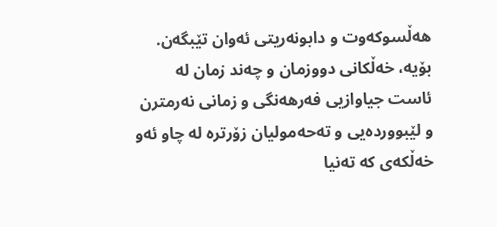هەڵسوکەوت و دابونەریتی ئەوان تێبگەن. بۆیە، خەڵکانی دووزمان و چەند زمان لە ئاست جیاوازیی فەرهەنگی و زمانی نەرمترن و لێبووردەیی و تەحەمولیان زۆرترە لە چاو ئەو خەڵکەی کە تەنیا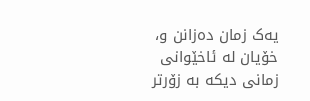یەک زمان دەزانن و، خۆیان لە ئاخێوانی زمانی دیکە بە زۆرتر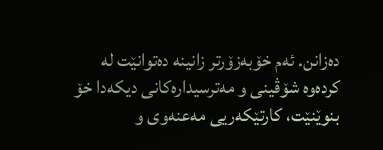دەزانن. ئەم خۆبەزۆرتر زانینە دەتوانێت لە کردەوە شۆڤینی و مەترسیدارەکانی دیکەدا خۆ بنوێنێت، کارتێکەریی مەعنەوی و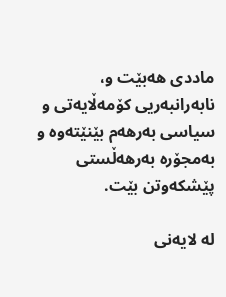ماددی هەبێت و، نابەرانبەریی کۆمەڵایەتی و سیاسی بەرهەم بێنێتەوە و بەمجۆرە بەرهەڵستی پێشکەوتن بێت.

لە لایەنی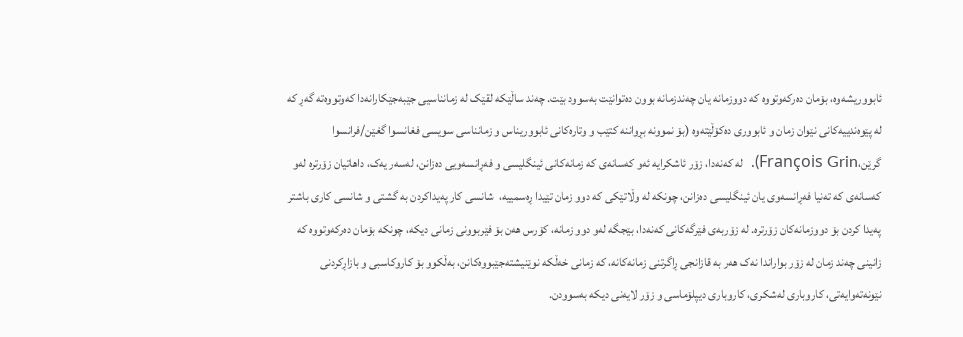ئابووریشەوە، بۆمان دەرکەوتووە کە دووزمانە یان چەندزمانە بوون دەتوانێت بەسوود بێت. چەند ساڵێکە لقێک لە زمانناسیی جێبەجێکارانەدا کەوتووەتە گەڕ کە لە پێوەندییەکانی نێوان زمان و ئابووری دەکۆڵێتەوە (بۆ نموونە بڕواننە کتێب و وتارەکانی ئابووریناس و زمانناسی سویسی فغانسوا گغێن/فرانسوا گرێن،François Grin).  لە کەنەدا، زۆر ئاشکرایە ئەو کەسانەی کە زمانەکانی ئینگلیسی و فەڕانسەویی دەزانن، لەسەر یەک، داهاتیان زۆرترە لەو کەسانەی کە تەنیا فەڕانسەوی یان ئینگلیسی دەزانن، چونکە لە وڵاتێکی کە دوو زمان تێیدا ڕەسمییە،  شانسی کار پەیداکردن بە گشتی و شانسی کاری باشتر پەیدا کردن بۆ دووزمانەکان زۆرترە. لە زۆربەی فێرگەکانی کەنەدا، بێجگە لەو دوو زمانە، کۆرس هەن بۆ فێربوونی زمانی دیکە، چونکە بۆمان دەرکەوتووە کە زانینی چەند زمان لە زۆر بواراندا نەک هەر بە قازانجی ڕاگرتنی زمانەکانە، کە زمانی خەڵکە نوێنیشتەجێبووەکانن، بەڵکوو بۆ کاروکاسبی و بازاڕکردنی نێونەتەوایەتی، کاروباری لەشکری، کاروباری دیپلۆماسی و زۆر لایەنی دیکە بەسوودن.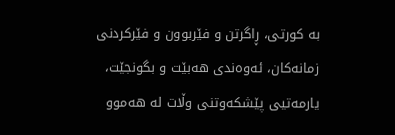بە کورتی، ڕاگرتن و فێربوون و فێرکردنی زمانەکان، ئەوەندی هەبێت و بگونجێت، یارمەتیی پێشکەوتنی وڵات لە هەموو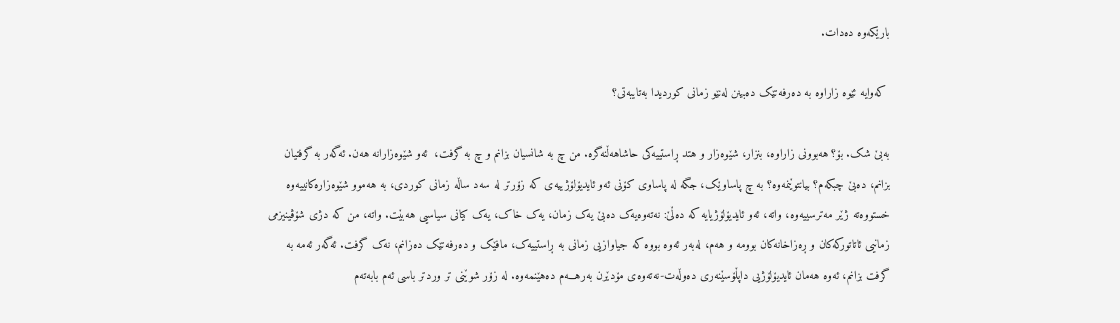بارێکەوە دەدات.

 کەوایە ئێوە زاراوە بە دەرفەتێک دەبینن لەنێو زمانی کوردیدا بەتایبەتی؟

بەبێ شک. بۆ؟ هەبوونی زاراوە، بنزار، شێوەزار و هتد ڕاستییەکی حاشاهەڵنەگرە. من چ بە شانسیان بزانم و چ بە گرفت،  ئەو شێوەزارانە هەن. ئەگەر بە گرفتیان بزانم، دەبێ چبکەم؟ بیانتوێنمەوە؟ بە چ پاساوێک، جگە لە پاساوی کۆنی ئەو ئایدیۆلۆژییەی کە زۆرتر لە سەد ساڵە زمانی کوردی، بە هەموو شێوەزارەکانییەوە خستووەتە ژێر مەترسییەوە، واتە، ئەو ئایدیۆلۆژیایە کە دەڵێ: نەتەوەیەک دەبێ یەک زمان، یەک خاک، یەک کیانی سیاسیی هەبێت. واتە، من کە دژی شۆڤینیزمی زمانیی ئاتاتورکەکان و ڕەزاخانەکان بوومە و هەم، لەبەر ئەوە بووە کە جیاوازیی زمانی بە ڕاستییەک، مافێک و دەرفەتێک دەزانم، نەک گرفت. ئەگەر ئەمە بە گرفت بزانم، ئەوە هەمان ئایدیۆلۆژیی داپڵۆسێنەری دەوڵەت-نەتەوە‌ی مۆدێرن بەرهـــەم دەهێنمەوە. لە زۆر شوێنی تر وردتر باسی ئەم بابەتەم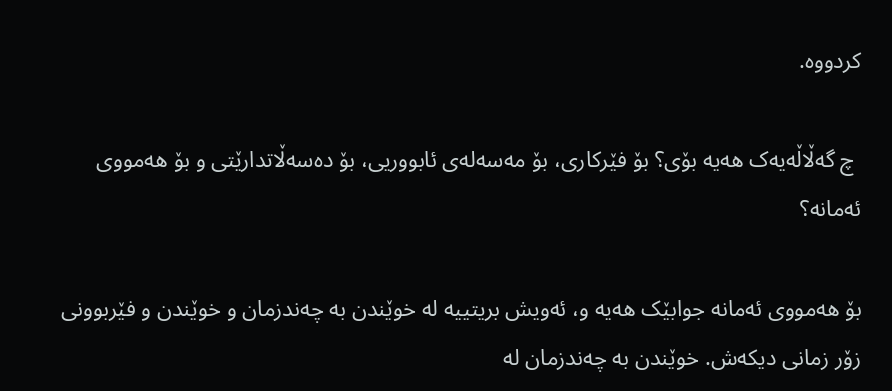کردووە.

 چ گەڵاڵەیەک هەیە بۆی؟ بۆ فێرکاری، بۆ مەسەلەی ئابووریی، بۆ دەسەڵاتدارێتی و بۆ هەمووی ئەمانە؟

بۆ هەمووی ئەمانە جوابێک هەیە و، ئەویش بریتییە لە خوێندن بە چەندزمان و خوێندن و فێربوونی زۆر زمانی دیکەش. خوێندن بە چەندزمان لە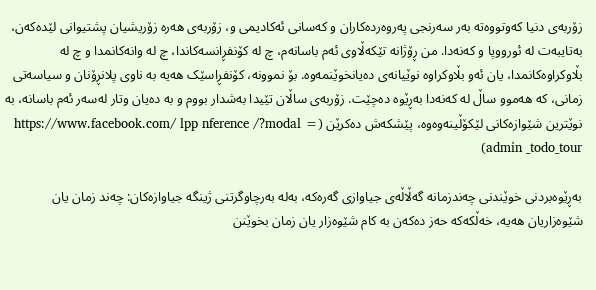زۆربەی دنیا کەوتووەتە بەر سەرنجی پەروەردەکاران و کەسانی ئەکادیمی و، زۆربەی هەرە زۆریشیان پشتیوانی لێدەکەن، بەتایبەت لە ئورووپا و کەنەدا. من ڕۆژانە تێکەڵاوی ئەم باسانەم، چ لە کۆنفڕانسەکاندا، چ لە وانەکانمدا و چ لە بڵاوکراوەکانمدا، یان ئەو بڵاوکراوە نوێیانەی دەیانخوێنمەوە. بۆ نموونە، کۆنفڕاسێک هەیە بە ناوی پلانڕۆنان و سیاسەتی زمانی، کە هەموو ساڵ لە کەنەدا بەڕێوە دەچێت. زۆربەی ساڵان تێیدا بەشدار بووم و بە دەیان وتار لەسەر ئەم باسانە، بە نوێترین شێوازەکانی لێکۆڵینەوەوە، پێشکەش دەکرێن (https://www.facebook.com/ lpp nference /?modal = admin _todo_tour)

بەڕێوەبردنی خوێندنی چەندزمانە گەڵاڵەی جیاوازی گەرەکە، بەلە بەرچاوگرتنی ژینگە جیاوازەکان: چەند زمان یان شێوەزاریان هەیە، خەڵکەکە حەز دەکەن بە کام شێوەزار یان زمان بخوێنن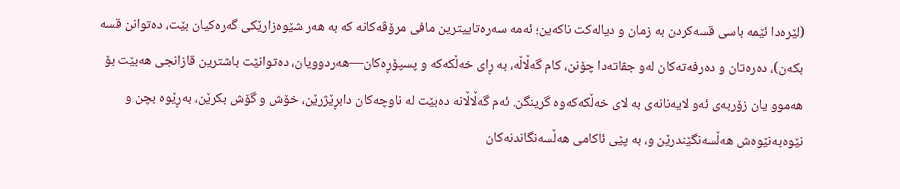(لێرەدا ئێمە باسی قسەکردن بە زمان و دیالەکت ناکەین؛ ئەمە سەرەتاییترین مافی مرۆڤەکانە کە بە هەر شێوەزارێکی گەرەکیان بێت، دەتوانن قسە بکەن)، دەرەتان و دەرفەتەکان لەو جڤاتەدا چۆنن، کام گەڵاڵە، بە ڕای خەڵکەکە و پسپۆڕەکان—هەردوویان، دەتوانێت باشترین قازانجی هەبێت بۆ هەموو یان زۆربەی ئەو لایەنانەی بە لای خەڵکەکەوە گرینگن. ئەم گەڵاڵانە دەبێت لە ناوچەکان دابڕێژرێن، خۆش و گۆش بکرێن، بەڕێوە بچن و نێوەبەنێوەش هەڵسەنگێندرێن و، بە پێی ئاکامی هەڵسەنگاندنەکان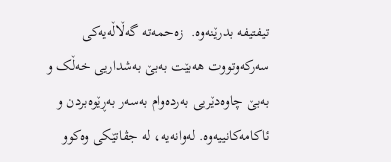تیفتیفە بدرێنەوە.  زەحمەتە گەڵاڵەیەکی سەرکەوتووت هەبێت بەبێ بەشداریی خەڵک و بەبێ چاوەدێریی بەردەوام بەسەر بەڕێوەبردن و ئاکامەکانییەوە. لەوانەیە، لە جڤاتێکی وەکوو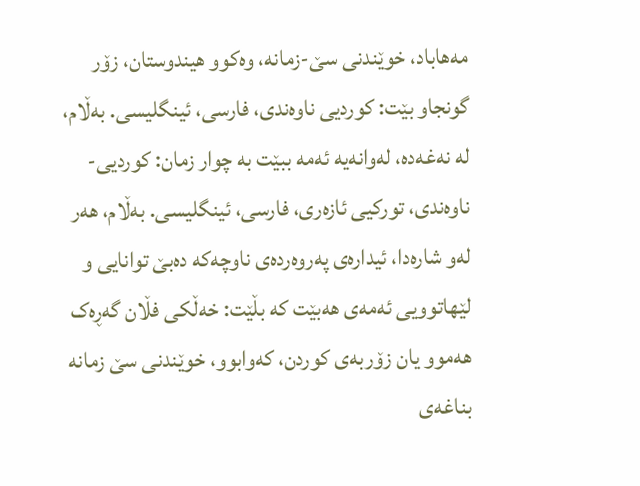مەهاباد، خوێندنی سێ-زمانە، وەکوو هیندوستان، زۆر گونجاو بێت: کوردیی ناوەندی، فارسی، ئینگلیسی. بەڵام، لە نەغەدە، لەوانەیە ئەمە ببێت بە چوار زمان: کوردیی-ناوەندی، تورکیی ئازەری، فارسی، ئینگلیسی. بەڵام، هەر لەو شارەدا، ئیدارەی پەروەردەی ناوچەکە دەبێ توانایی و لێهاتوویی ئەمەی هەبێت کە بڵێت: خەڵکی فڵان گەڕەک هەموو یان زۆربەی کوردن، کەوابوو، خوێندنی سێ زمانە بناغەی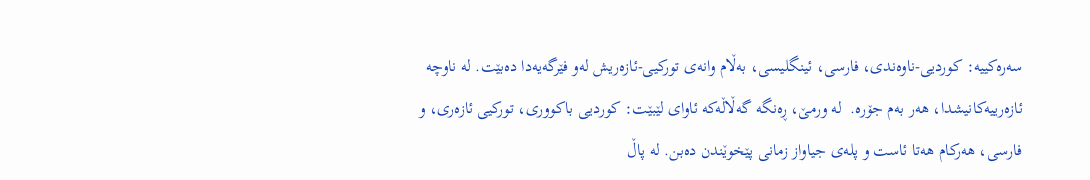سەرەکییە: کوردیی-ناوەندی، فارسی، ئینگلیسی، بەڵام وانەی تورکیی-ئازەریش لەو فێرگەیەدا دەبێت. لە ناوچە ئازەرییەکانیشدا، هەر بەم جۆرە.  لە ورمێ، ڕەنگە گەڵاڵەکە ئاوای لێبێت: کوردیی باکووری، تورکیی ئازەری، و فارسی، هەرکام هەتا ئاست و پلەی جیاواز زمانی پێخوێندن دەبن. لە پاڵ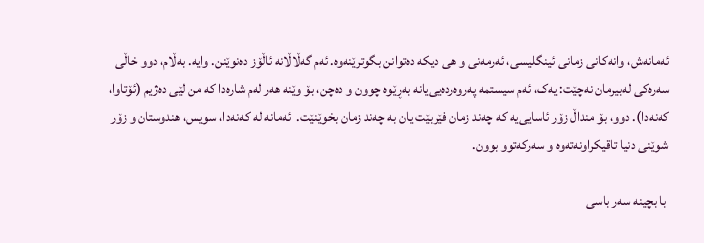ئەمانەش، وانەکانی زمانی ئینگلیسی، ئەرمەنی و هی دیکە دەتوانن بگوترێنەوە. ئەم گەڵاڵانە ئاڵۆز دەنوێنن. وایە. بەڵام، دوو خاڵی سەرەکی لەبیرمان نەچێت: یەک، ئەم سیستمە پەروەردەیی‌یانە بەڕێوە چوون و دەچن، بۆ وێنە هەر لەم شارەدا کە من لێی دەژیم (ئۆتاوا، کەنەدا). دوو، بۆ منداڵ زۆر ئاسایی‌یە کە چەند زمان فێربێت یان بە چەند زمان بخوێنێت.  ئەمانە لە کەنەدا، سویس، هندوستان و زۆر شوێنی دنیا تاقیکراونەتەوە و سەرکەتوو بوون.

 با بچینە سەر باسی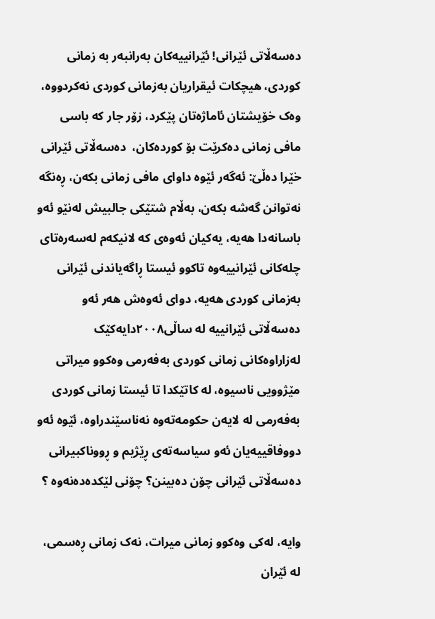دەسەڵاتی ئێرانی! ئێرانییەکان بەرانبەر بە زمانی کوردی، هیچکات ئیقراریان بەزمانی کوردی نەکردووە، وەک خۆیشتان ئاماژەتان پێکرد، زۆر جار کە باسی مافی زمانی دەکرێت بۆ کوردەکان،  دەسەڵاتی ئێرانی خێرا دەڵێ: ئەگەر ئێوە داوای مافی زمانی بکەن، ڕەنگە نەتوانن گەشە بکەن، بەڵام شتێکی جالبیش لەنێو ئەو باسانەدا هەیە، یەکیان ئەوەی کە لانیکەم لەسەرەتای چلەکانی ئێرانییەوە تاکوو ئیستا ڕاگەیاندنی ئێرانی بەزمانی کوردی هەیە، دوای ئەوەش هەر ئەو دەسەڵاتی ئێرانییە لە ساڵی٢٠٠٨دایەکێک لەزاراوەکانی زمانی کوردی بەفەرمی وەکوو میراتی مێژوویی ناسیوە، لە کاتێکدا تا ئیستا زمانی کوردی بەفەرمی لە لایەن حکومەتەوە نەناسێندراوە، ئێوە ئەو دووفاقییەیان ئەو سیاسەتەی ڕێژیم و ڕووناکبیرانی دەسەڵاتی ئێرانی چۆن دەبینن؟ چۆنی لێکدەدەنەوە ؟

وایە، لەکی وەکوو زمانی میرات، نەک زمانی ڕەسمی، لە ئێران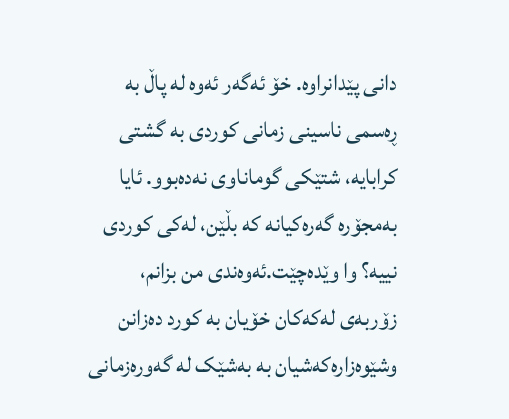دانی پێدانراوە. خۆ ئەگەر ئەوە لە پاڵ بە ڕەسمی ناسینی زمانی کوردی بە گشتی کرابایە، شتێکی گوماناوی نەدەبوو. ئایا بەمجۆرە گەرەکیانە کە بڵێن، لەکی کوردی نییە؟ وا وێدەچێت.ئەوەندی من بزانم، زۆربەی لەکەکان خۆیان بە کورد دەزانن وشێوەزارەکەشیان بە بەشێک لە گەورەزمانی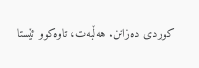کوردی دەزانن. هەڵبەت، تاوەکوو ئێستا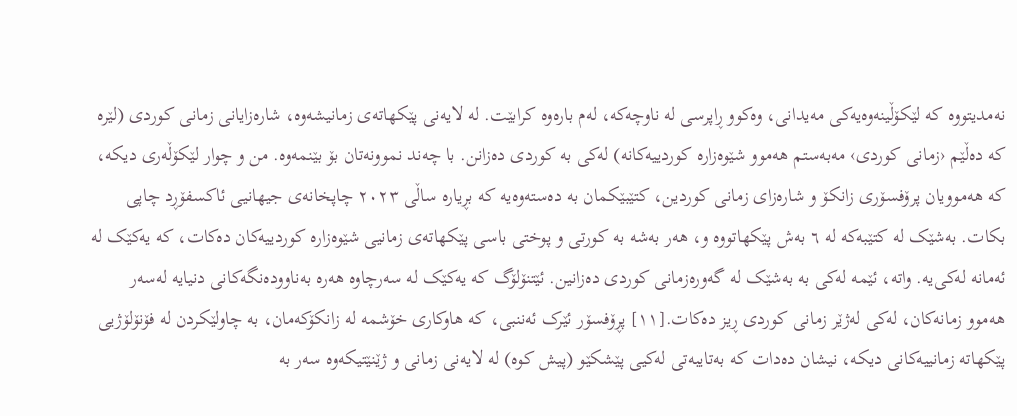نەمدیتووە کە لێکۆڵینەوەیەکی مەیدانی، وەکوو ڕاپرسی لە ناوچەکە، لەم بارەوە کرابێت. لە لایەنی پێکهاتەی زمانیشەوە، شارەزایانی زمانی کوردی (لێرە کە دەڵێم ‹زمانی کوردی› مەبەستم هەموو شێوەزارە کوردییەکانە) لەکی بە کوردی دەزانن. با چەند نموونەتان بۆ بێنمەوە. من و چوار لێکۆڵەری دیکە، کە هەموویان پرۆفسۆری زانکۆ و شارەزای زمانی کوردین، کتێبێکمان بە دەستەوەیە کە بڕیارە ساڵی ٢٠٢٣ چاپخانەی جیهانیی ئاکسفۆڕد چاپی بکات. بەشێک لە کتێبەکە لە ٦ بەش پێکهاتووە و، هەر بەشە بە کورتی و پوختی باسی پێکهاتەی زمانیی شێوەزارە کوردییەکان دەکات، کە یەکێک لە ئەمانە لەکی‌یە. واتە، ئێمە لەکی بە بەشێک لە گەورەزمانی کوردی دەزانین. ئێتنۆلۆگ کە یەکێک لە سەرچاوە هەرە بەناوودەنگەکانی دنیایە لەسەر هەموو زمانەکان، لەکی لەژێر زمانی کوردی ڕیز دەکات.[١١] پڕۆفسۆر ئێرک ئەننبی، کە هاوکاری خۆشمە لە زانکۆکەمان، بە چاولێکردن لە فۆنۆلۆژیی پێکهاتە زمانییەکانی دیکە، نیشان دەدات کە بەتایبەتی لەکیی پێشکێو (پیش کوە) لە لایەنی زمانی و ژێنێتیکەوە سەر بە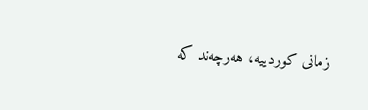زمانی کوردییە، هەرچەند کە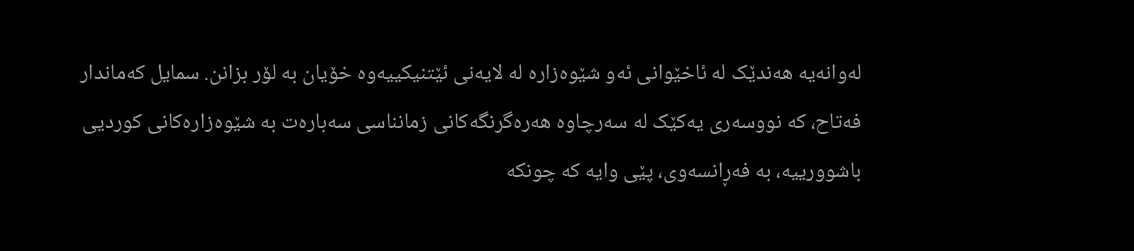لەوانەیە هەندێک لە ئاخێوانی ئەو شێوەزارە لە لایەنی ئێتنیکییەوە خۆیان بە لۆر بزانن. سمایل کەماندار فەتاح، کە نووسەری یەکێک لە سەرچاوە هەرەگرنگەکانی زمانناسی سەبارەت بە شێوەزارەکانی کوردیی باشوورییە، بە فەڕانسەوی، پێی وایە کە چونکە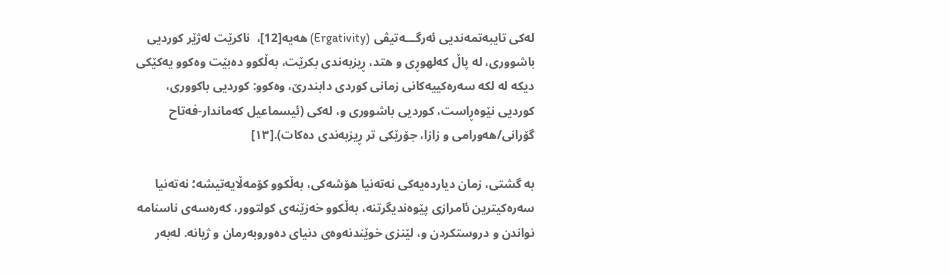لەکی تایبەتمەندیی ئەرگـــەتیڤی (Ergativity) هەیە[12]،  ناکرێت لەژێر کوردیی باشووری، لە پاڵ کەلهوڕی و هتد، ڕیزبەندی بکرێت، بەڵکوو دەبێت وەکوو یەکێکی دیکە لە لکە سەرەکییەکانی زمانی کوردی دابندرێ، وەکوو: کوردیی باکووری، کوردیی نێوەڕاست، کوردیی باشووری و، لەکی (ئیسماعیل کەماندار-فەتاح گۆرانی/هەورامی و زازا، جۆرێکی تر ڕیزبەندی دەکات).[١٣]

بە گشتی، زمان دیاردەیەکی نەتەنیا هۆشەکی، بەڵکوو کۆمەڵایەتیشە؛ نەتەنیا سەرەکیترین ئامرازی پێوەندیگرتنە، بەڵکوو خەزێنەی کولتوور، کەرەسەی ناسنامە نواندن و دروستکردن و، لێنزی خوێندنەوەی دنیای دەوروبەرمان و ژیانە. لەبەر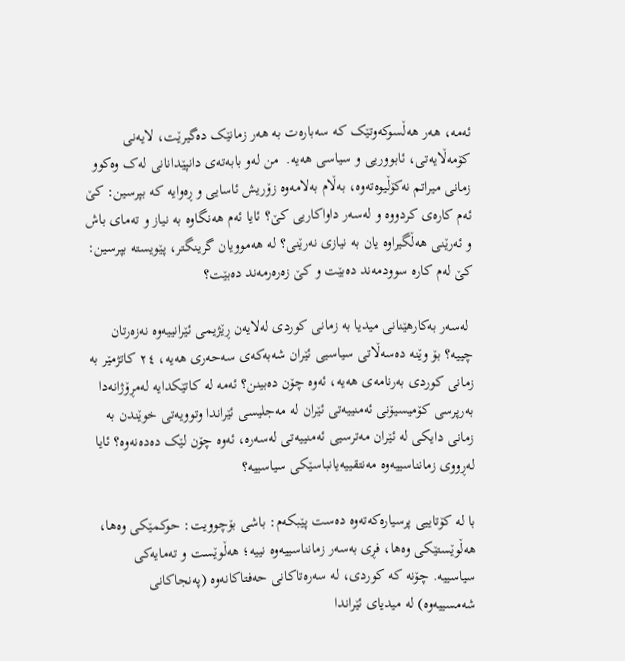ئەمە، هەر هەڵسوکەوتێک کە سەبارەت بە هەر زمانێک دەگیرێت، لایەنی کۆمەڵایەتی، ئابووریی و سیاسی هەیە.  من لەو بابەتەی دانپێدانانی لەک وەکوو زمانی میراتم نەکۆڵیوەتەوە، بەڵام بەلامەوە زۆریش ئاسایی و ڕەوایە کە بپرسین: کێ ئەم کارەی کردووە و لەسەر داواکاریی کێ؟ ئایا ئەم هەنگاوە بە نیاز و تەمای باش و ئەرێنی هەڵگیراوە یان بە نیازی نەرێنی؟ لە هەموویان گرینگتر، پێویستە بپرسین: کێ لەم کارە سوودمەند دەبێت و کێ زەرەرمەند دەبێت؟

 لەسەر بەکارهێنانی میدیا بە زمانی کوردی لەلایەن ڕێژیمی ئێرانییەوە نەزەرتان چییە؟ بۆ وێنە دەسەڵاتی سیاسیی ئێران شەبەکەی سەحەری هەیە، ٢٤ کاتژمێر بە زمانی کوردی بەرنامەی هەیە، ئەوە چۆن دەبینن؟ ئەمە لە کاتێکدایە لەمڕۆژانەدا بەرپرسی کۆمیسیۆنی ئەمنییەتی ئێران لە مەجلیسی ئێراندا وتوویەتی خوێندن بە زمانی دایکی لە ئێران مەترسیی ئەمنییەتی لەسەرە، ئەوە چۆن لێک دەدەنەوە؟ ئایا لەڕووی زمانناسییەوە مەنتقییەیانباسێکی سیاسییە؟

با لە کۆتاییی پرسیارەکەتەوە دەست پێبکەم: باشی بۆچوویت: حوکمێکی وەها، هەڵوێستێکی وەها، فڕی بەسەر زمانناسییەوە نییە؛ هەڵوێست و تەمایەکی سیاسییە. چۆنە کە کوردی، لە سەرەتاکانی حەفتاکانەوە (پەنجاکانی شەمسییەوە) لە میدیای ئێراندا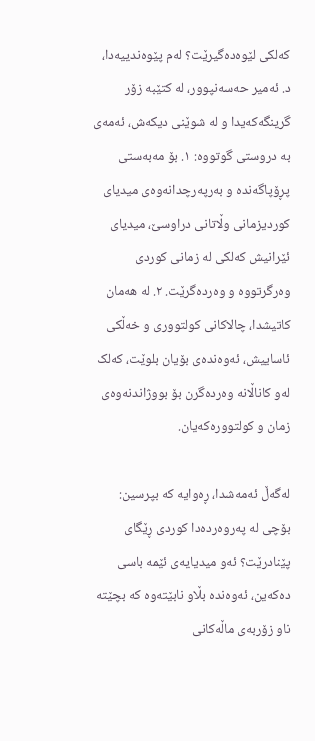کەلکی لێوەدەگیرێت؟ لەم پێوەندییەدا، د. ئەمیر حەسەنپوور، لە کتێبە زۆر گرینگەکەیدا و لە شوێنی دیکەش، ئەمەی بە دروستی گوتووە: ١. بۆ مەبەستی پڕۆپاگەندە و بەرپەرچدانەوەی میدیای کوردیزمانی وڵاتانی دراوسێ، میدیای ئێرانیش کەلکی لە زمانی کوردی وەرگرتووە و وەردەگرێت. ٢. لە هەمان کاتیشدا، چالاکانی کولتووری و خەڵکی ئاساییش، ئەوەندەی بۆیان بلوێت، کەلک لەو کاناڵانە وەردەگرن بۆ بووژاندنەوەی زمان و کولتوورەکەیان.

لەگەڵ ئەمەشدا، ڕەوایە کە بپرسین: بۆچی لە پەروەردەدا کوردی ڕێگای پێنادرێت؟ ئەو میدیایەی ئێمە باسی دەکەین، ئەوەندە بڵاو نابێتەوە کە بچێتە ناو زۆربەی ماڵەکانی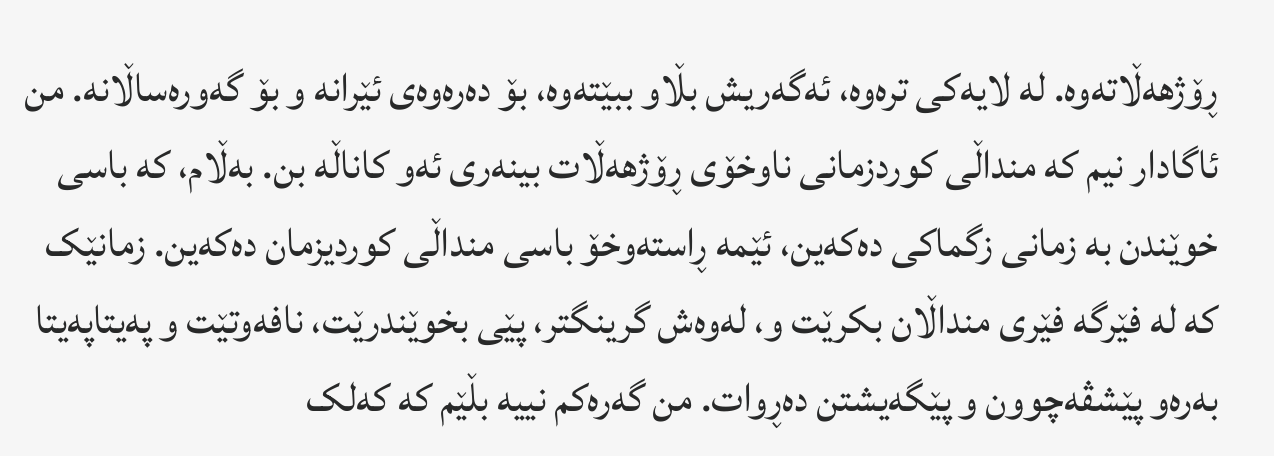ڕۆژهەڵاتەوە. لە لایەکی ترەوە، ئەگەریش بڵاو ببێتەوە، بۆ دەرەوەی ئێرانە و بۆ گەورەساڵانە. من ئاگادار نیم کە منداڵی کوردزمانی ناوخۆی ڕۆژهەڵات بینەری ئەو کاناڵە بن. بەڵام، کە باسی خوێندن بە زمانی زگماکی دەکەین، ئێمە ڕاستەوخۆ باسی منداڵی کوردیزمان دەکەین. زمانێک کە لە فێرگە فێری منداڵان بکرێت و، لەوەش گرینگتر، پێی بخوێندرێت، نافەوتێت و پەیتاپەیتا بەرەو پێشڤەچوون و پێگەیشتن دەڕوات. من گەرەکم نییە بڵێم کە کەلک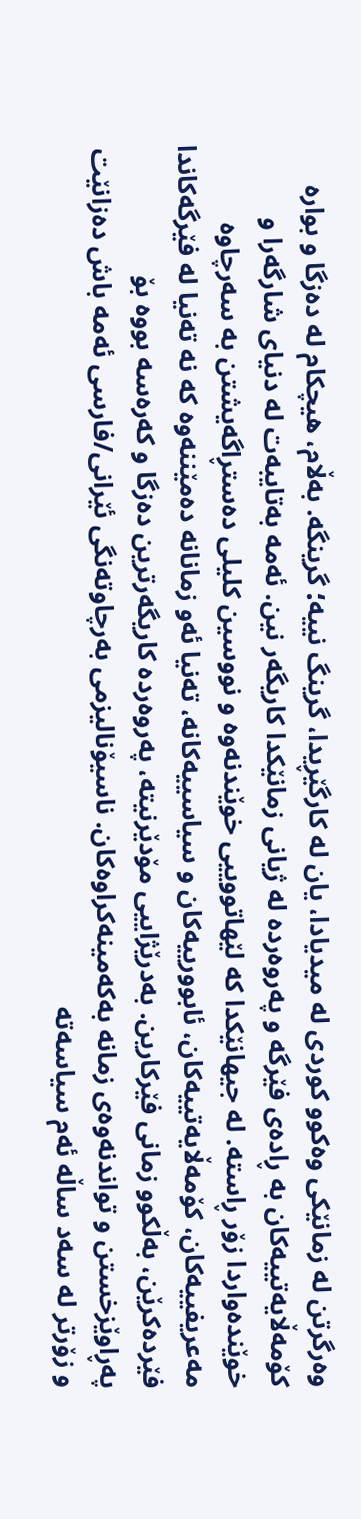وەرگرتن لە زمانێکی وەکوو کوردی لە میدیادا، یان لە کارگێڕیدا، گرینگ نییە؛ گرینگە. بەڵام، هیچکام لە دەزگا و بوارە کۆمەڵایەتییەکان بە ڕادەی فێرگە و پەروەردە لە ژیانی زمانێکدا کاریگەر نین. ئەمە بەتایبەت لە دنیای شارگەرا و خوێندەواردا زۆر ڕاستە. لە جیهانێکدا کە لێهاتووییی خوێندنەوە و نووسین کلیلی دەستڕاگەیشتن بە سەرچاوە مەعریفییەکان، کۆمەڵایەتییەکان، ئابوورییەکان و سیاسییەکانە، تەنیا ئەو زمانانە دەمێننەوە کە نە تەنیا لە فێرگەکاندا فێردەکرێن، بەڵکوو زمانی فێرکارین. بەدرێژاییی مۆدێرنیتە، پەروەردە کاریگەرترین دەزگا و کەرەسە بووە بۆ پەڕاوێزخستن و تواندنەوەی زمانە بەکەمینەکراوەکان. ناسیۆنالیزمی بەرچاوتەنگی ئێرانی/فارسی ئەمە باش دەزانێت و زۆرتر لە سەد ساڵە ئەم سیاسەتە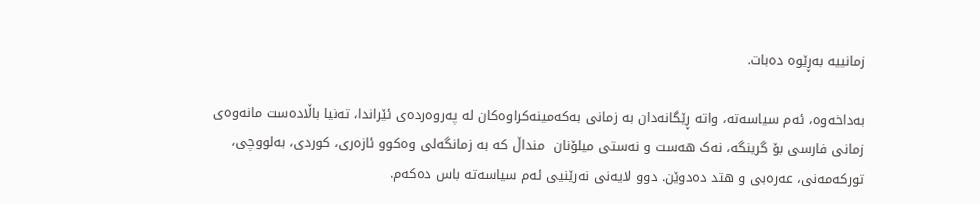زمانییە بەڕێوە دەبات.

بەداخەوە، ئەم سیاسەتە، واتە ڕێگانەدان بە زمانی بەکەمینەکراوەکان لە پەروەردەی ئێراندا، تەنیا باڵادەست مانەوەی زمانی فارسی بۆ گرینگە، نەک هەست و نەستی میلۆنان  منداڵ کە بە زمانگەلی وەکوو ئازەری، کوردی، بەلووچی، تورکەمەنی، عەرەبی و هتد دەدوێن. دوو لایەنی نەرێنیی ئەم سیاسەتە باس دەکەم.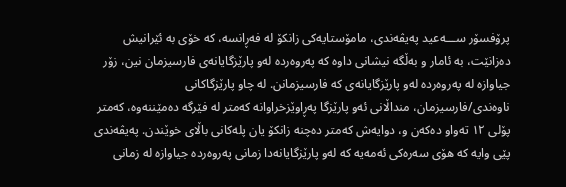پرۆفسۆر ســـەعید پەیڤەندی، مامۆستایەکی زانکۆ لە فەڕانسە، کە خۆی بە ئێرانیش دەزانێت، بە ئامار و بەڵگە نیشانی داوە کە پەروەردە لەو پارێزگایانەی فارسیزمان نین، زۆر جیاوازە لە پەروەردە لەو پارێزگایانەی کە فارسیزمانن. لە چاو پارێزگاکانی ناوەندی/فارسیزمان، منداڵانی ئەو پارێزگا پەڕاوێزخراوانە کەمتر لە فێرگە دەمێننەوە، کەمتر پۆلی ١٢ تەواو دەکەن و، دوایەش کەمتر دەچنە زانکۆ یان پلەکانی باڵای خوێندن. پەیڤەندی پێی وایە کە هۆی سەرەکی ئەمەیە کە لەو پارێزگایانەدا زمانی پەروەردە جیاوازە لە زمانی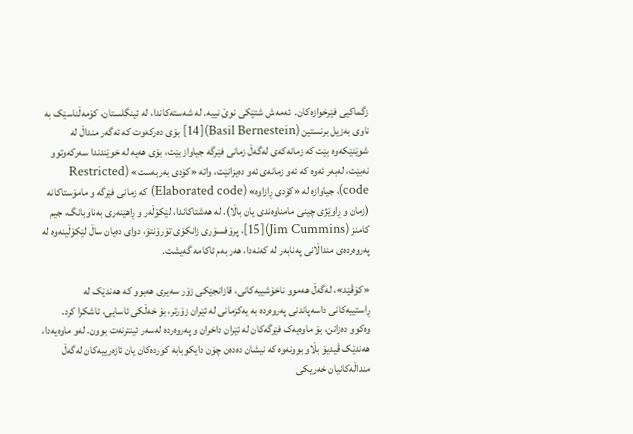زگماکیی فێرخوازەکان.  ئەمەش شتێکی نوێ نییە. لە شەستەکاندا، لە ئینگلستان، کۆمەڵناسێک بە ناوی بەزیل برنستین (Basil Bernestein)[14] بۆی دەرکەوت کە ئەگەر منداڵ لە شوێنێکەوە بێت کە زمانەکەی لەگەڵ زمانی فێرگە جیاواز بێت، بۆی هەیە لە خوێندندا سەرکەوتوو نەبێت، لەبەر ئەوە کە ئەو زمانەی ئەو دەیزانێت، واتە «کۆدی بەربەست» (Restricted code)، جیاوازە لە «کۆدی ڕازاوە» (Elaborated code) کە زمانی فێرگە و مامۆستاکانە (زمان و ڕاوێژی چینی مامناوەندی یان باڵا). لە هەشتاکاندا، لێکۆڵەر و ڕاهێنەری بەناوبانگ، جیم کامنز (Jim Cummins)[15]، پرۆفسۆری زانکۆی تۆرۆنتۆ، دوای دەیان ساڵ لێکۆڵینەوە لە پەروەردەی منداڵانی پەنابەر لە کەنەدا، هەر بەم ئاکامە گەیشت.

«کۆڤێد»، لەگەڵ هەموو ناخۆشییەکانی، قازانجێکی زۆر سەیری هەبوو کە هەندێک لە ڕاستییەکانی داسەپاندنی پەروەردە بە یەکزمانی لە ئێران زۆرتر، بۆ خەڵکی ئاسایی، ئاشکرا کرد. وەکوو دەزانن، بۆ ماوەیەک فێرگەکان لە ئێران داخران و پەروەردە لەسەر ئینترنەت بوون. لەو ماوەیەدا، هەندێک ڤیدیۆ بڵاو بوونەوە کە نیشان دەدەن چۆن دایکوبابە کوردەکان یان ئازەرییەکان لەگەڵ منداڵەکانیان خەریکی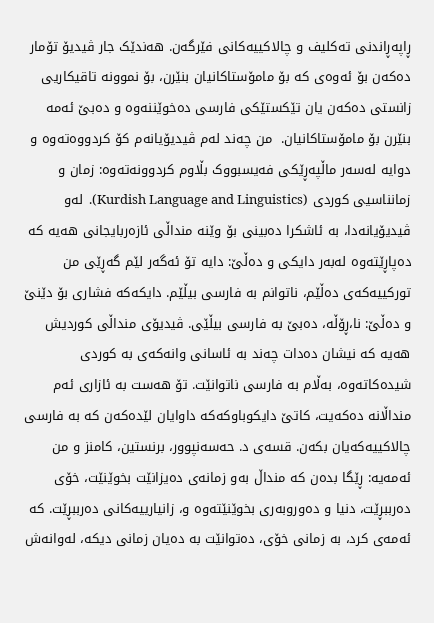ڕاپەڕاندنی تەکلیف و چالاکییەکانی فێرگەن. هەندێک جار ڤیدیۆ تۆمار دەکەن بۆ ئەوەی کە بۆ مامۆستاکانیان بنێرن، بۆ نموونە تاقیکاریی زانستی دەکەن یان تێکستێکی فارسی دەخوێننەوە و دەبێ ئەمە بنێرن بۆ مامۆستاکانیان.  من چەند لەم ڤیدیۆیانەم کۆ کردووەتەوە و دوایە لەسەر ماڵپەڕێکی فەیسبووک بڵاوم کردوونەتەوە: زمان و زمانناسیی کوردی (Kurdish Language and Linguistics).  لەو ڤیدیۆیانەدا، بە ئاشکرا دەبینی بۆ وێنە منداڵی ئازەربایجانی هەیە کە دەپاڕێتەوە لەبەر دایکی و دەڵێ: دایە تۆ ئەگەر لێم گەڕێی من تورکییەکەی دەڵێم، ناتوانم بە فارسی بیڵێم. دایکەکە فشاری بۆ دێنێ و دەڵێ: نا،ڕۆڵە، دەبێ بە فارسی بیڵێی. ڤیدیۆی منداڵی کوردیش هەیە کە نیشان دەدات چەند بە ئاسانی وانەکەی بە کوردی شیدەکاتەوە، بەڵام بە فارسی ناتوانێت. تۆ هەست بە ئازاری ئەم منداڵانە دەکەیت، کاتێ دایکوباوکەکە داوایان لێدەکەن کە بە فارسی چالاکییەکەیان بکەن. قسەی د. حەسەنپوور، برنستین، کامنز و من ئەمەیە: ڕێگا بدەن کە منداڵ بەو زمانەی دەیزانێت بخوێنێت، خۆی دەرببڕێت، دنیا و دەوروبەری بخوێنێتەوە و، زانیارییەکانی دەرببڕێت. کە ئەمەی کرد، بە زمانی خۆی، دەتوانێت بە دەیان زمانی دیکە، لەوانەش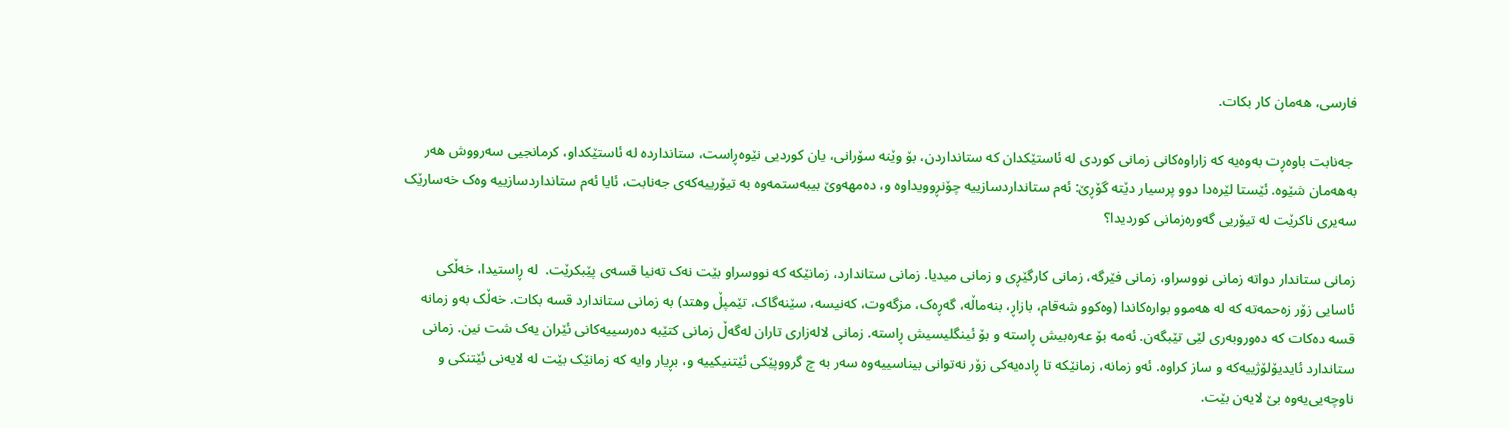فارسی، هەمان کار بکات.

 جەنابت باوەڕت بەوەیە کە زاراوەکانی زمانی کوردی لە ئاستێکدان کە ستانداردن، بۆ وێنە سۆرانی، یان کوردیی نێوەڕاست، ستانداردە لە ئاستێکداو، کرمانجیی سەرووش هەر بەهەمان شێوە. ئێستا لێرەدا دوو پرسیار دێتە گۆڕێ: ئەم ستانداردسازییە چۆنڕوویداوە و، دەمهەوێ بیبەستمەوە بە تیۆرییەکەی جەنابت، ئایا ئەم ستانداردسازییە وەک خەسارێک سەیری ناکرێت لە تیۆریی گەورەزمانی کوردیدا؟

زمانی ستاندار دواتە زمانی نووسراو، زمانی فێرگە، زمانی کارگێڕی و زمانی میدیا. زمانی ستاندارد، زمانێکە کە نووسراو بێت نەک تەنیا قسەی پێبکرێت.  لە ڕاستیدا، خەڵکی ئاسایی زۆر زەحمەتە کە لە هەموو بوارەکاندا (وەکوو شەقام، بازاڕ، بنەماڵە، گەڕەک، مزگەوت، کەنیسە، سێنەگاک، تێمپڵ وهتد) بە زمانی ستاندارد قسە بکات. خەڵک بەو زمانە قسە دەکات کە دەوروبەری لێی تێبگەن. ئەمە بۆ عەرەبیش ڕاستە و بۆ ئینگلیسیش ڕاستە. زمانی لالەزاری تاران لەگەڵ زمانی کتێبە دەرسییەکانی ئێران یەک شت نین. زمانی ستاندارد ئایدیۆلۆژییەکە و ساز کراوە. ئەو زمانە، زمانێکە تا ڕادەیەکی زۆر نەتوانی بیناسییەوە سەر بە چ گرووپێکی ئێتنیکییە و، بڕیار وایە کە زمانێک بێت لە لایەنی ئێتنکی و ناوچەیی‌یەوە بێ لایەن بێت.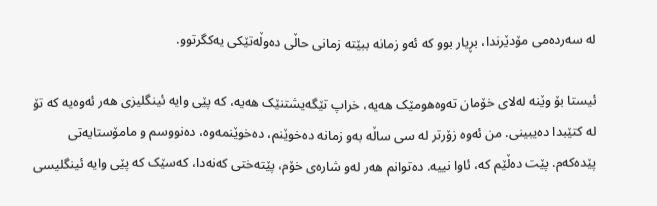لە سەردەمی مۆدێرندا، بڕیار بوو کە ئەو زمانە ببێتە زمانی حاڵی دەوڵەتێکی یەکگرتوو.

ئیستا بۆ وێنە لەلای خۆمان تەوەهومێک هەیە، خراپ تێگەیشتنێک هەیە، کە پێی وایە ئینگلیزی هەر ئەوەیە کە تۆ لە کتێبدا دەیبینی. من ئەوە زۆرتر لە سی ساڵە بەو زمانە دەخوێنم، دەخوێنمەوە، دەنووسم و مامۆستایەتی پێدەکەم. پێت دەڵێم کە، ئاوا نییە. دەتوانم هەر لەو شارەی خۆم، پێتەختی کەنەدا، کەسێک کە پێی وایە ئینگلیسی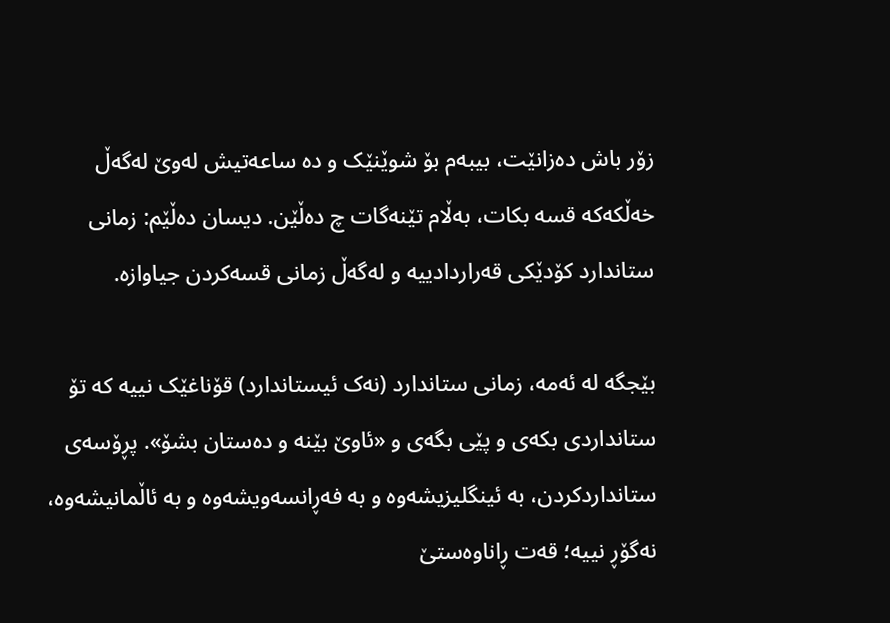زۆر باش دەزانێت، بیبەم بۆ شوێنێک و دە ساعەتیش لەوێ لەگەڵ خەڵکەکە قسە بکات، بەڵام تێنەگات چ دەڵێن. دیسان دەڵێم: زمانی ستاندارد کۆدێکی قەراردادییە و لەگەڵ زمانی قسەکردن جیاوازە.

بێجگە لە ئەمە، زمانی ستاندارد (نەک ئیستاندارد) قۆناغێک نییە کە تۆ ستانداردی بکەی و پێی بگەی و «ئاوێ بێنە و دەستان بشۆ». پڕۆسەی ستانداردکردن، بە ئینگلیزیشەوە و بە فەڕانسەویشەوە و بە ئاڵمانیشەوە، نەگۆڕ نییە؛ قەت ڕاناوەستێ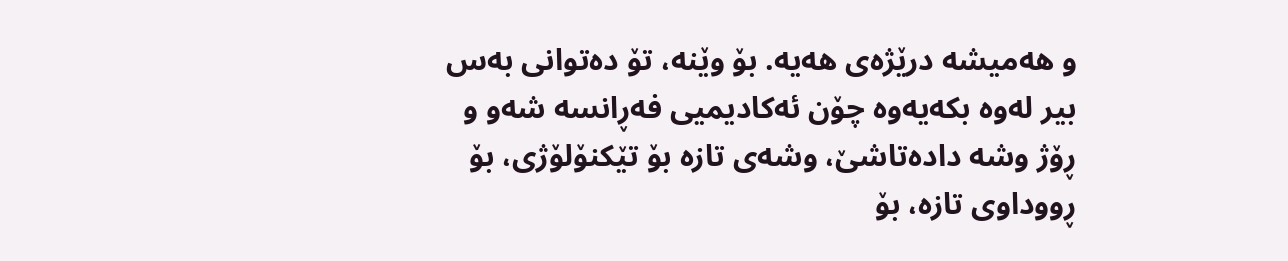و هەمیشە درێژەی هەیە. بۆ وێنە، تۆ دەتوانی بەس بیر لەوە بکەیەوە چۆن ئەکادیمیی فەڕانسە شەو و ڕۆژ وشە دادەتاشێ، وشەی تازە بۆ تێکنۆلۆژی، بۆ ڕووداوی تازە، بۆ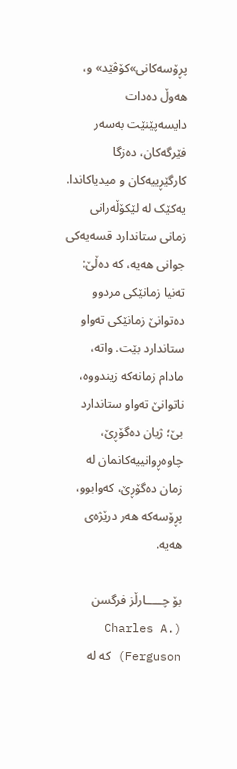پڕۆسەکانی»کۆڤێد» و، هەوڵ دەدات دایسەپێنێت بەسەر فێرگەکان، دەزگا کارگێڕییەکان و میدیاکاندا. یەکێک لە لێکۆڵەرانی زمانی ستاندارد قسەیەکی جوانی هەیە، کە دەڵێ: تەنیا زمانێکی مردوو دەتوانێ زمانێکی تەواو ستاندارد بێت. واتە، مادام زمانەکە زیندووە، ناتوانێ تەواو ستاندارد بێ؛ ژیان دەگۆڕێ، چاوەڕوانییەکانمان لە زمان دەگۆڕێ، کەوابوو، پڕۆسەکە هەر درێژەی هەیە.

بۆ چـــــارڵز فرگسن (Charles A. Ferguson) کە لە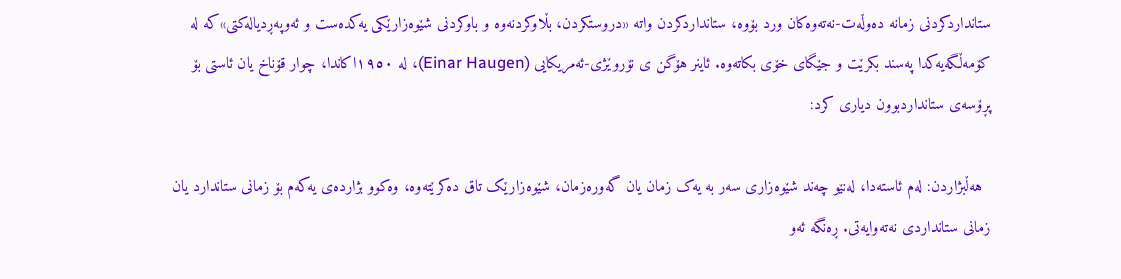ستانداردکردنی زمانە دەوڵەت-نەتەوەکان ورد بۆوە، ستانداردکردن واتە «دروستکردن، بڵاوکردنەوە و باوکردنی شێوەزارێکی یەکدەست و ئەوپەڕدیالەکتی»کە لە کۆمەڵگەیەکدا پەسند بکرێت و جێگای خۆی بکاتەوە. ئاینر هۆگن ی نۆروێژی-ئەمریکایی (Einar Haugen)، لە ١٩٥٠اکاندا، چوار قۆناخ یان ئاستی بۆ پڕۆسەی ستانداردبوون دیاری کرد:

  هەڵبژاردن: لەم ئاستەدا، لەنێو چەند شێوەزاری سەر بە یەک زمان یان گەورەزمان، شێوەزارێک تاق دەکرێتەوە، وەکوو بژاردەی یەکەم بۆ زمانی ستاندارد یان زمانی ستانداردی نەتەوایەتی. ڕەنگە ئەو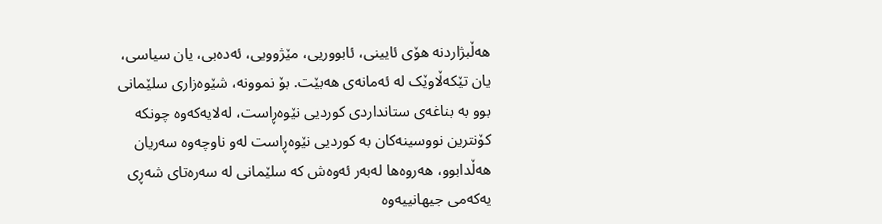هەڵبژاردنە هۆی ئایینی، ئابووریی، مێژوویی، ئەدەبی، یان سیاسی، یان تێکەڵاوێک لە ئەمانەی هەبێت. بۆ نموونە، شێوەزاری سلێمانی بوو بە بناغەی ستانداردی کوردیی نێوەڕاست، لەلایەکەوە چونکە کۆنترین نووسینەکان بە کوردیی نێوەڕاست لەو ناوچەوە سەریان هەڵدابوو، هەروەها لەبەر ئەوەش کە سلێمانی لە سەرەتای شەڕی یەکەمی جیهانییەوە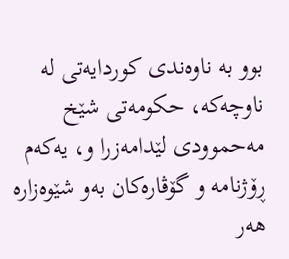بوو بە ناوەندی کوردایەتی لە ناوچەکە، حکومەتی شێخ مەحموودی لێدامەزرا و، یەکەم ڕۆژنامە و گۆڤارەکان بەو شێوەزارە هەر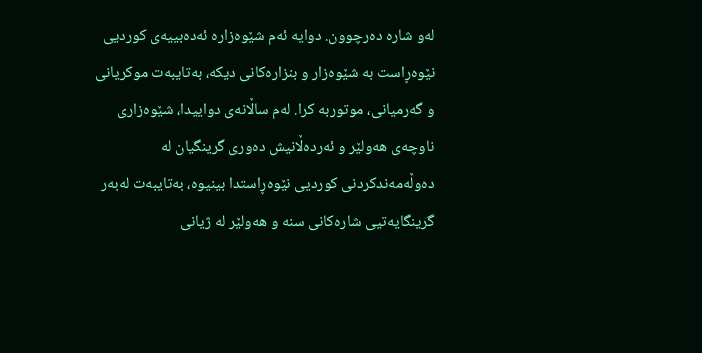لەو شارە دەرچوون. دوایە ئەم شێوەزارە ئەدەبییەی کوردیی نێوەڕاست بە شێوەزار و بنزارەکانی دیکە، بەتایبەت موکریانی و گەرمیانی، موتوربە کرا. لەم ساڵانەی دواییدا، شێوەزاری ناوچەی هەولێر و ئەردەڵانیش دەوری گرینگیان لە دەوڵەمەندکردنی کوردیی نێوەڕاستدا بینیوە، بەتایبەت لەبەر گرینگایەتیی شارەکانی سنە و هەولێر لە ژیانی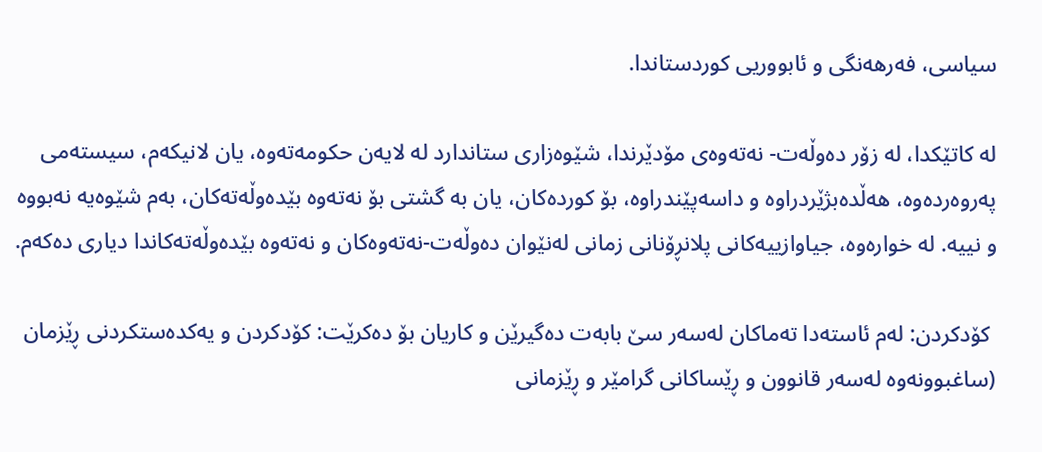سیاسی، فەرهەنگی و ئابووریی کوردستاندا.

لە کاتێکدا، لە زۆر دەوڵەت- نەتەوەی مۆدێرندا، شێوەزاری ستاندارد لە لایەن حکومەتەوە، یان لانیکەم، سیستەمی پەروەردەوە، هەڵدەبژێردراوە و داسەپێندراوە، بۆ کوردەکان، یان بە گشتی بۆ نەتەوە بێدەوڵەتەکان، بەم شێوەیە نەبووە و نییە. لە خوارەوە، جیاوازییەکانی پلانڕۆنانی زمانی لەنێوان دەوڵەت-نەتەوەکان و نەتەوە بێدەوڵەتەکاندا دیاری دەکەم.

 کۆدکردن: لەم ئاستەدا تەماکان لەسەر سێ بابەت دەگیرێن و کاریان بۆ دەکرێت: کۆدکردن و یەکدەستکردنی ڕێزمان (ساغبوونەوە لەسەر قانوون و ڕێساکانی گرامێر و ڕێزمانی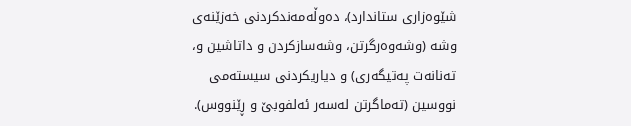شێوەزاری ستاندارد)، دەوڵەمەندکردنی خەزێنەی وشە (وشەوەرگرتن، وشەسازکردن و داتاشین و، تەنانەت پەتیگەری) و دیاریکردنی سیستەمی نووسین (تەماگرتن لەسەر ئەلفوبێ و ڕێنووس).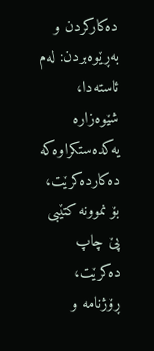دەکارکردن و بەڕێوەبردن: لەم ئاستەدا، شێوەزارە یەکدەستکراوەکە دەکاردەکرێت، بۆ نموونە کتێبی پێ چاپ دەکرێت، ڕۆژنامە و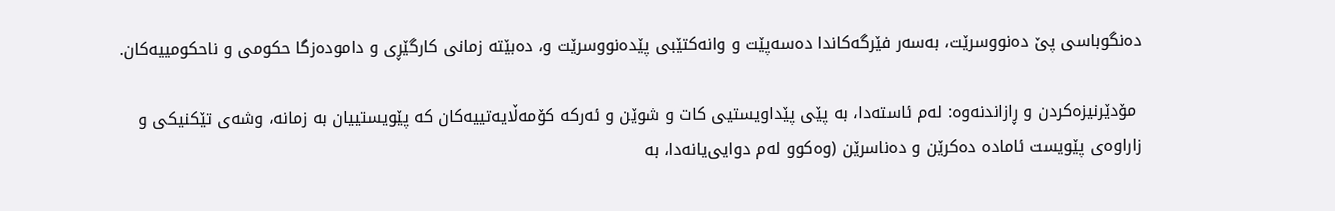دەنگوباسی پێ دەنووسرێت، بەسەر فێرگەکاندا دەسەپێت و وانەکتێبی پێدەنووسرێت و، دەبێتە زمانی کارگێڕی و دامودەزگا حکومی و ناحکومییەکان.

 مۆدێرنیزەکردن و ڕازاندنەوە: لەم ئاستەدا، بە پێی پێداویستیی کات و شوێن و ئەرکە کۆمەڵایەتییەکان کە پێویستییان بە زمانە، وشەی تێکنیکی و زاراوەی پێویست ئامادە دەکرێن و دەناسرێن (وەکوو لەم دوایی‌یانەدا، بە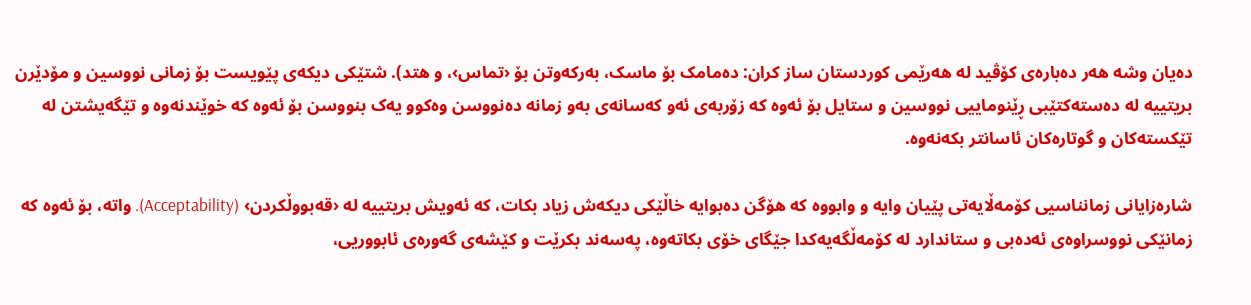دەیان وشە هەر دەبارەی کۆڤید لە هەرێمی کوردستان ساز کران: دەمامک بۆ ماسک، بەرکەوتن بۆ ‹تماس›، و هتد). شتێکی دیکەی پێویست بۆ زمانی نووسین و مۆدێرن بریتییە لە دەستەکتێبی ڕێنوماییی نووسین و ستایل بۆ ئەوە کە زۆربەی ئەو کەسانەی بەو زمانە دەنووسن وەکوو یەک بنووسن بۆ ئەوە کە خوێندنەوە و تێگەیشتن لە تێکستەکان و گوتارەکان ئاسانتر بکەنەوە.

شارەزایانی زمانناسیی کۆمەڵایەتی پێیان وایە و وابووە کە هۆگن دەبوایە خاڵێکی دیکەش زیاد بکات، کە ئەویش بریتییە لە ‹قەبووڵکردن› (Acceptability). واتە، بۆ ئەوە کە زمانێکی نووسراوەی ئەدەبی و ستاندارد لە کۆمەڵگەیەکدا جێگای خۆی بکاتەوە، پەسەند بکرێت و کێشەی گەورەی ئابووریی،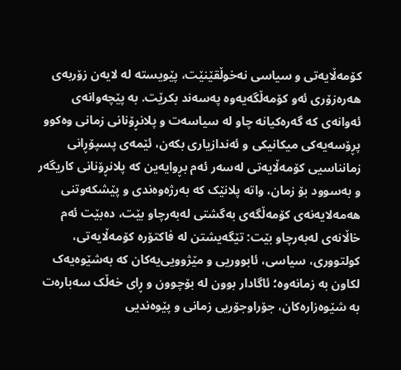کۆمەڵایەتی و سیاسی نەخوڵقێنێت، پێویستە لە لایەن زۆربەی هەرەزۆری ئەو کۆمەڵگەیەوە پەسەند بکرێت. بە پێچەوانەی ئەوانەی کە گەرەکیانە چاو لە سیاسەت و پلانڕۆنانی زمانی وەکوو پڕۆسەیەکی میکانیکی و ئەندازیاری بکەن، ئێمەی پسپۆڕانی زمانناسیی کۆمەڵایەتی لەسەر ئەم بڕوایەین کە پلانڕۆنانی کاریگەر و بەسوود بۆ زمان، واتە پلانێک کە بەرژەوەندی و پێشکەوتنی هەمەلایەنەی کۆمەڵگەی بەگشتی لەبەرچاو بێت، دەبێت ئەم خاڵانەی لەبەرچاو بێت: تێگەیشتن لە فاکتۆرە کۆمەڵایەتی، کولتووری، سیاسی، ئابووریی و مێژوویی‌یەکان کە بەشێوەیەک لکاون بە زمانەوە؛ ئاگادار بوون لە بۆچوون و ڕای خەڵک سەبارەت بە شێوەزارەکان، جۆراوجۆریی زمانی و پێوەندیی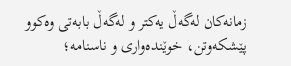زمانەکان لەگەڵ یەکتر و لەگەڵ بابەتی وەکوو پێشکەوتن، خوێندەواری و ناسنامە؛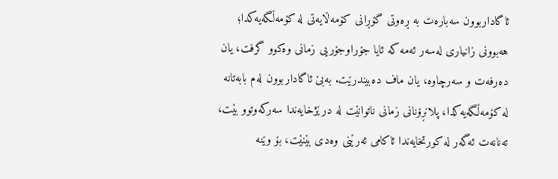ئاگاداربوون سەبارەت بە ڕەوتی گۆڕانی کۆمەڵایەتی لە کۆمەڵگەیەکدا؛ هەبوونی زانیاری لەسەر ئەمە کە ئایا جۆراوجۆریی زمانی وەکوو گرفت، یان دەرفەت و سەرچاوە، یان ماف دەبیندرێت. بەبێ ئاگاداربوون لەم بابەتانە لە کۆمەڵگەیەکدا، پلانڕۆنانی زمانی ناتوانێت لە درێژخایەندا سەرکەوتوو بێت، تەنانەت ئەگەر لە کورتخایەندا ئاکامی ئەرێنی وەدی بێنێت، بۆ وێنە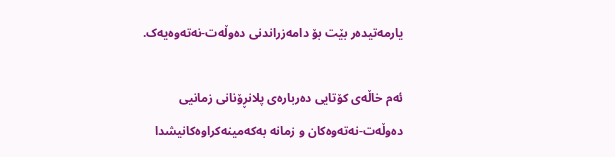یارمەتیدەر بێت بۆ دامەزراندنی دەوڵەت-نەتەوەیەک.

ئەم خاڵەی کۆتایی دەربارەی پلانڕۆنانی زمانیی دەوڵەت-نەتەوەکان و زمانە بەکەمینەکراوەکانیشدا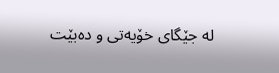لە جێگای خۆیەتی و دەبێت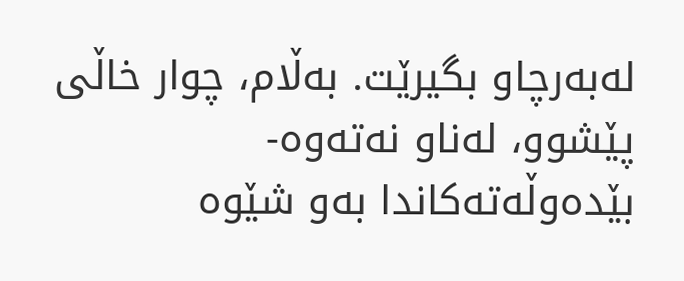لەبەرچاو بگیرێت. بەڵام، چوار خاڵی پێشوو، لەناو نەتەوە-بێدەوڵەتەکاندا بەو شێوە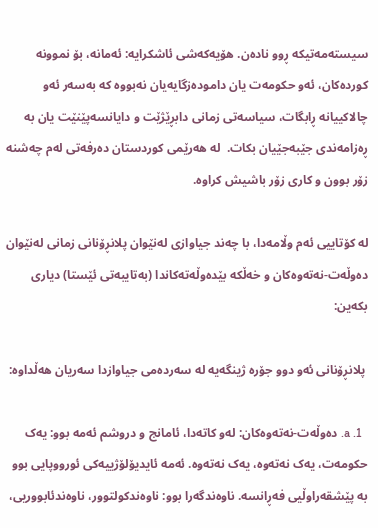سیستەمەتیکە ڕوو نادەن. هۆیەکەشی ئاشکرایە: ئەمانە، بۆ نموونە کوردەکان، ئەو حکومەت یان دامودەزگایەیان نەبووە کە بەسەر ئەو چالاکییانە ڕابگات، سیاسەتی زمانی دابڕێژێت و دایانسەپێنێت یان بە ڕەزامەندی جێبەجێیان بکات.  لە هەرێمی کوردستان دەرفەتی لەم چەشنە زۆر بوون و کاری زۆر باشیش کراوە.

لە کۆتاییی ئەم وڵامەدا، با چەند جیاوازی لەنێوان پلانڕۆنانی زمانی لەنێوان دەوڵەت-نەتەوەکان و خەڵکە بێدەوڵەتەکاندا (بەتایبەتی ئێستا) دیاری بکەین:

 پلانڕۆنانی ئەو دوو جۆرە ژینگەیە لە سەردەمی جیاوازدا سەریان هەڵداوە:

  1. a. دەوڵەت-نەتەوەکان: لەو کاتەدا، ئامانج و دروشم ئەمە بوو: یەک حکومەت، یەک نەتەوە، یەک نەتەوە. ئەمە ئایدیۆلۆژییەکی ئورووپایی بوو بە پێشقەراوڵیی فەڕانسە. ناوەندگەرا بوو: ناوەندکولتوور، ناوەندئابووریی،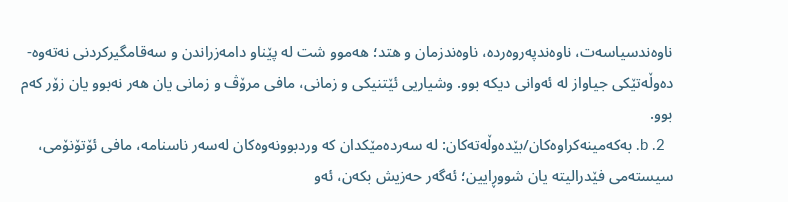ناوەندسیاسەت، ناوەندپەروەردە، ناوەندزمان و هتد؛ هەموو شت لە پێناو دامەزراندن و سەقامگیرکردنی نەتەوە-دەوڵەتێکی جیاواز لە ئەوانی دیکە بوو. وشیاریی ئێتنیکی و زمانی، مافی مرۆڤ و زمانی یان هەر نەبوو یان زۆر کەم بوو.
  2. b. بەکەمینەکراوەکان/بێدەوڵەتەکان: لە سەردەمێکدان کە وردبوونەوەکان لەسەر ناسنامە، مافی ئۆتۆنۆمی، سیستەمی فێدرالیتە یان شووڕایین؛ ئەگەر حەزیش بکەن، ئەو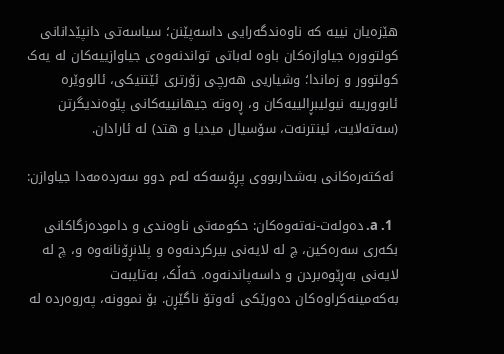هێزەیان نییە کە ناوەندگەرایی داسەپێنن؛ سیاسەتی دانپێدانانی کولتوورە جیاوازەکان باوە لەباتی تواندنەوەی جیاوازییەکان لە یەک کولتوور و زماندا؛ وشیاریی هەرچی زۆرتری ئێتنیکی، ئالووێرە ئابوورییە نیولیبڕالییەکان و، ڕەوتە جیهانییەکانی پێوەندیگرتن (سەتەلایت، ئینترنەت، سۆسیال میدیا و هتد) لە ئارادان.

 ئەکتەرەکانی بەشداربووی پڕۆسەکە لەم دوو سەردەمەدا جیاوازن:

  1. a. دەولەت-نەتەوەکان: حکومەتی ناوەندی و دامودەزگاکانی بکەری سەرەکین، چ لە لایەنی بیرکردنەوە و پلانڕۆنانەوە و، چ لە لایەنی بەڕێوەبردن و داسەپاندنەوە. خەڵک، بەتایبەت بەکەمینەکراوەکان دەورێکی ئەوتۆ ناگێڕن. بۆ نموونە، پەروەردە لە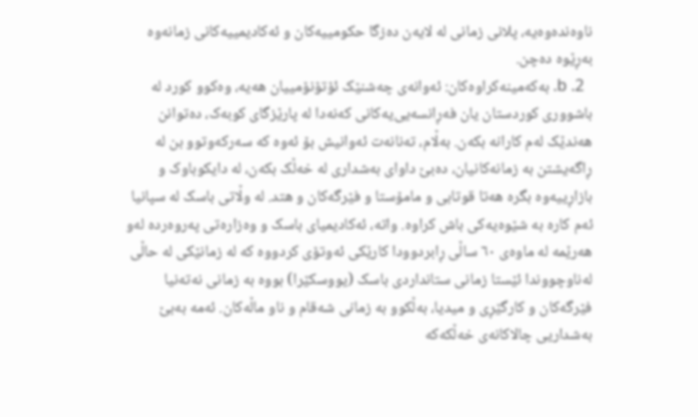ناوەندەوەیە، پلانی زمانی لە لایەن دەزگا حکومییەکان و ئەکادیمییەکانی زمانەوە بەڕێوە دەچن.
  2. b. بەکەمینەکراوەکان: ئەوانەی چەشنێک ئۆتۆنۆمییان هەیە، وەکوو کورد لە باشووری کوردستان یان فەڕانسەیی‌یەکانی کەنەدا لە پارێزگای کوبەک، دەتوانن هەندێک لەم کارانە بکەن. بەڵام، تەنانەت ئەوانیش بۆ ئەوە کە سەرکەوتوو بن لە ڕاگەیشتن بە زمانەکانیان، دەبێ داوای بەشداری لە خەڵک بکەن، لە دایکوباوک و بازاڕییەوە بگرە هەتا قوتابی و مامۆستا و فێرگەکان و هتد. لە وڵاتی باسک لە سپانیا ئەم کارە بە شێوەیەکی باش کراوە. واتە، ئەکادیمیای باسک و وەزارەتی پەروەردە لەو هەرێمە لە ماوەی ٦٠ ساڵی ڕابردوودا کارێکی ئەوتۆی کردووە کە لە زمانێکی لە حاڵی لەناوچووندا ئێستا زمانی ستانداردی باسک (یووسکێرا) بووە بە زمانی نەتەنیا فێرگەکان و کارگێڕی و میدیا، بەڵکوو بە زمانی شەقام و ناو ماڵەکان. ئەمە بەبێ بەشداریی چالاکانەی خەڵکەکە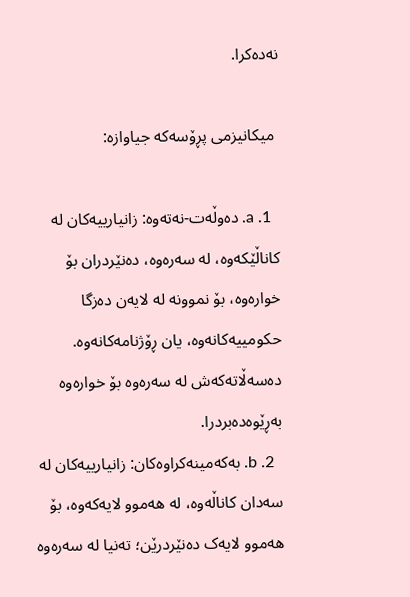نەدەکرا.

 میکانیزمی پڕۆسەکە جیاوازە:

  1. a. دەوڵەت-نەتەوە: زانیارییەکان لە کاناڵێکەوە، لە سەرەوە، دەنێردران بۆ خوارەوە، بۆ نموونە لە لایەن دەزگا حکومییەکانەوە، یان ڕۆژنامەکانەوە. دەسەڵاتەکەش لە سەرەوە بۆ خوارەوە بەڕێوەدەبردرا.
  2. b. بەکەمینەکراوەکان: زانیارییەکان لە سەدان کاناڵەوە، لە هەموو لایەکەوە، بۆ هەموو لایەک دەنێردرێن؛ تەنیا لە سەرەوە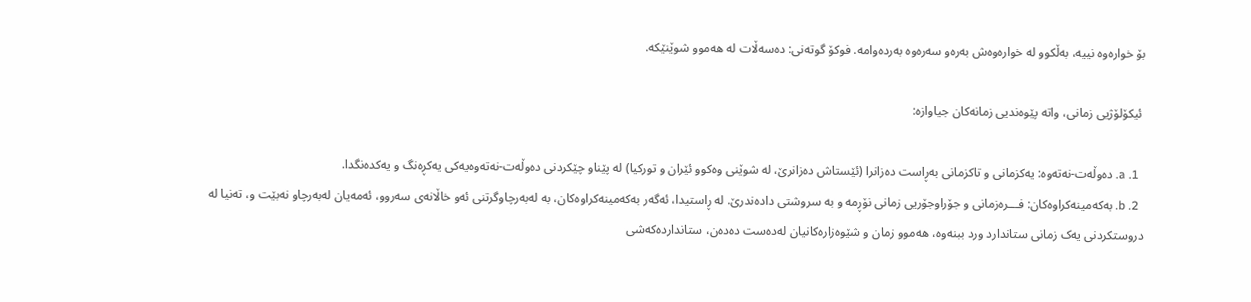بۆ خوارەوە نییە، بەڵکوو لە خوارەوەش بەرەو سەرەوە بەردەوامە. فوکۆ گوتەنی: دەسەڵات لە هەموو شوێنێکە.

 ئیکۆلۆژیی زمانی، واتە پێوەندیی زمانەکان جیاوازە:

  1. a. دەوڵەت-نەتەوە: یەکزمانی و تاکزمانی بەڕاست دەزانرا (ئێستاش دەزانرێ، لە شوێنی وەکوو ئێران و تورکیا) لە پێناو چێکردنی دەوڵەت-نەتەوەیەکی یەکڕەنگ و یەکدەنگدا.
  2. b. بەکەمینەکراوەکان: فـــرەزمانی و جۆراوجۆریی زمانی نۆڕمە و بە سروشتی دادەندرێ. لە ڕاستیدا، ئەگەر بەکەمینەکراوەکان، بە لەبەرچاوگرتنی ئەو خاڵانەی سەروو، ئەمەیان لەبەرچاو نەبێت و، تەنیا لە دروستکردنی یەک زمانی ستاندارد ورد ببنەوە، هەموو زمان و شێوەزارەکانیان لەدەست دەدەن، ستانداردەکەشی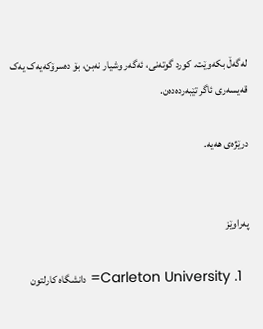لەگەڵ بکەوێت. کورد گوتەنی، ئەگەر وشیار نەبن، بۆ دەسرۆکەیەک یەک قەیسەری ئاگر تێبەردەدەن.

درێژەی هەیە.


پەراوێز

  1. Carleton University= دانشگاه کارلتون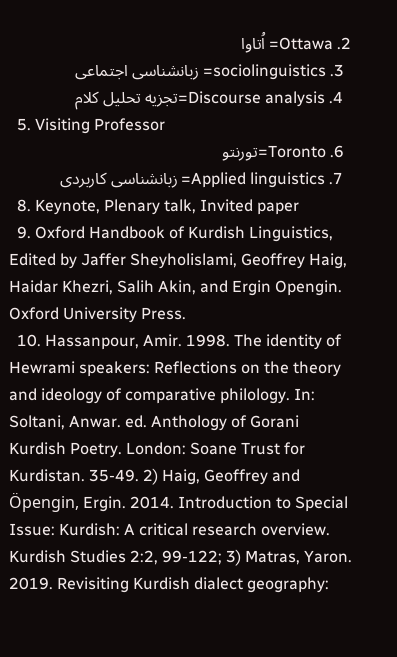2. Ottawa= اُتاوا
  3. sociolinguistics= زبانشناسی اجتماعی
  4. Discourse analysis=تجزیه تحلیل کلام
  5. Visiting Professor
  6. Toronto=تورنتو
  7. Applied linguistics= زبانشناسی کاربردی
  8. Keynote, Plenary talk, Invited paper
  9. Oxford Handbook of Kurdish Linguistics, Edited by Jaffer Sheyholislami, Geoffrey Haig, Haidar Khezri, Salih Akin, and Ergin Opengin. Oxford University Press.
  10. Hassanpour, Amir. 1998. The identity of Hewrami speakers: Reflections on the theory and ideology of comparative philology. In: Soltani, Anwar. ed. Anthology of Gorani Kurdish Poetry. London: Soane Trust for Kurdistan. 35-49. 2) Haig, Geoffrey and Öpengin, Ergin. 2014. Introduction to Special Issue: Kurdish: A critical research overview. Kurdish Studies 2:2, 99-122; 3) Matras, Yaron. 2019. Revisiting Kurdish dialect geography: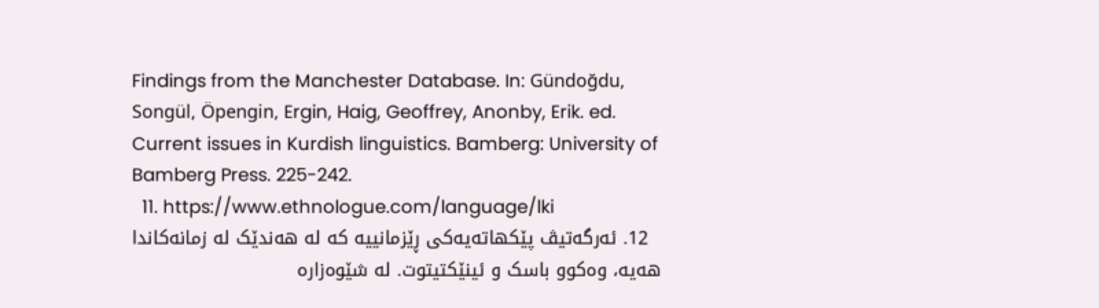Findings from the Manchester Database. In: Gündoğdu, Songül, Öpengin, Ergin, Haig, Geoffrey, Anonby, Erik. ed. Current issues in Kurdish linguistics. Bamberg: University of Bamberg Press. 225-242.
  11. https://www.ethnologue.com/language/lki
  12. ئەرگەتیڤ پێکهاتەیەکی ڕێزمانییە کە لە هەندێک لە زمانەکاندا هەیە، وەکوو باسک و ئینێکتیتوت. لە شێوەزارە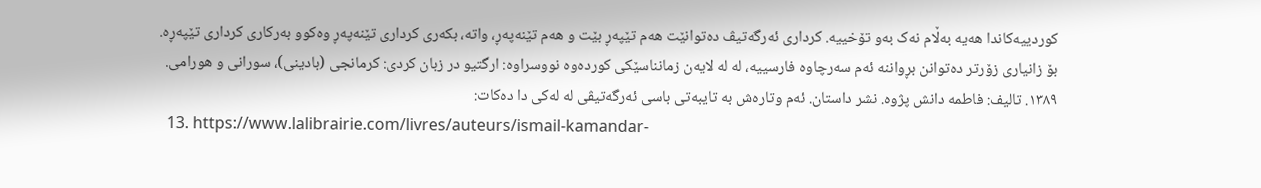کوردییەکاندا هەیە بەڵام نەک بەو تۆخییە. کرداری ئەرگەتیڤ دەتوانێت هەم تێپەڕ بێت و هەم تێنەپەڕ، واتە، بکەری کرداری تێنەپەڕ وەکوو بەرکاری کرداری تێپەڕە. بۆ زانیاری زۆرتر دەتوانن بڕواننە ئەم سەرچاوە فارسییە، لە لە لایەن زمانناسێکی کوردەوە نووسراوە: ارگتیو در زبان کردی: کرمانجی (بادینی)، سورانی و هورامی. ١٣٨٩. تالیف: فاطمە دانش پژوە. نشر داستان. ئەم وتارەش بە تایبەتی باسی ئەرگەتیڤی لە لەکی دا دەکات:
  13. https://www.lalibrairie.com/livres/auteurs/ismail-kamandar-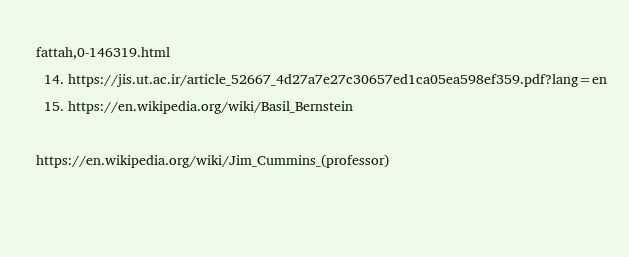fattah,0-146319.html
  14. https://jis.ut.ac.ir/article_52667_4d27a7e27c30657ed1ca05ea598ef359.pdf?lang=en
  15. https://en.wikipedia.org/wiki/Basil_Bernstein

https://en.wikipedia.org/wiki/Jim_Cummins_(professor)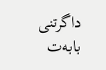داگرتنی بابەت